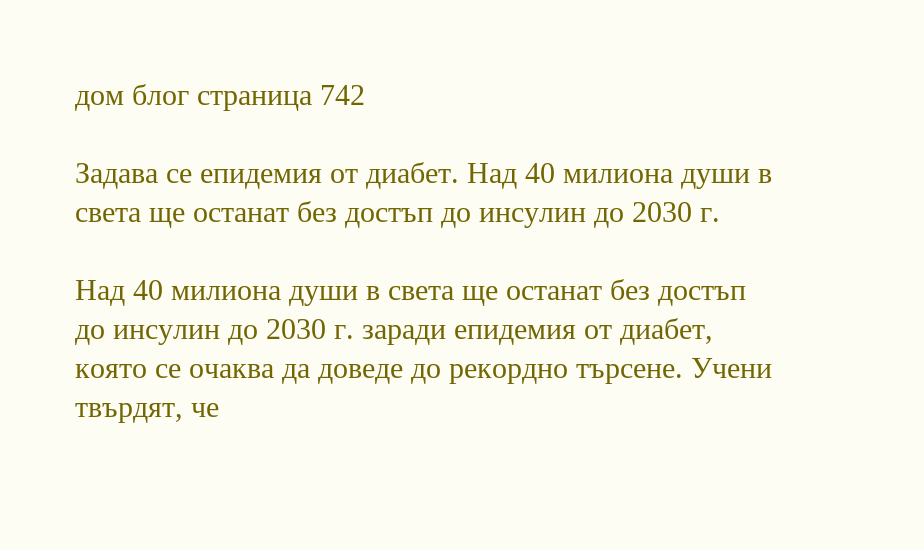дом блог страница 742

Задава се епидемия от диабет. Над 40 милиона души в света ще останат без достъп до инсулин до 2030 г.

Над 40 милиона души в света ще останат без достъп до инсулин до 2030 г. заради епидемия от диабет, която се очаква да доведе до рекордно търсене. Учени твърдят, че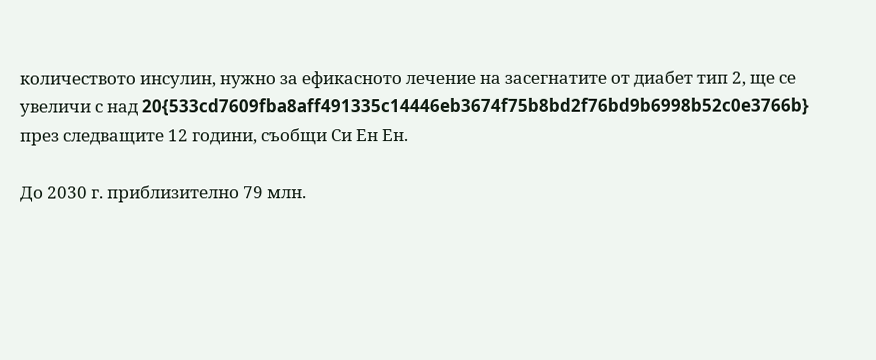количеството инсулин, нужно за ефикасното лечение на засегнатите от диабет тип 2, ще се увеличи с над 20{533cd7609fba8aff491335c14446eb3674f75b8bd2f76bd9b6998b52c0e3766b} през следващите 12 години, съобщи Си Ен Ен.

До 2030 г. приблизително 79 млн.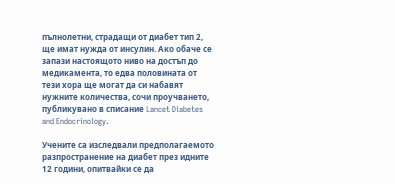пълнолетни, страдащи от диабет тип 2, ще имат нужда от инсулин. Ако обаче се запази настоящото ниво на достъп до медикамента, то едва половината от тези хора ще могат да си набавят нужните количества, сочи проучването, публикувано в списание Lancet Diabetes and Endocrinology.

Учените са изследвали предполагаемото разпространение на диабет през идните 12 години, опитвайки се да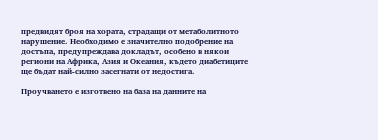предвидят броя на хората, страдащи от метаболитното нарушение. Необходимо е значително подобрение на достъпа, предупреждава докладът, особено в някои региони на Африка, Азия и Океания, където диабетиците ще бъдат най-силно засегнати от недостига.

Проучването е изготвено на база на данните на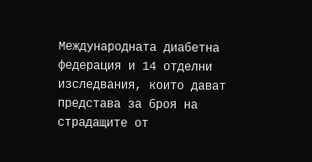Международната диабетна федерация и 14 отделни изследвания, които дават представа за броя на страдащите от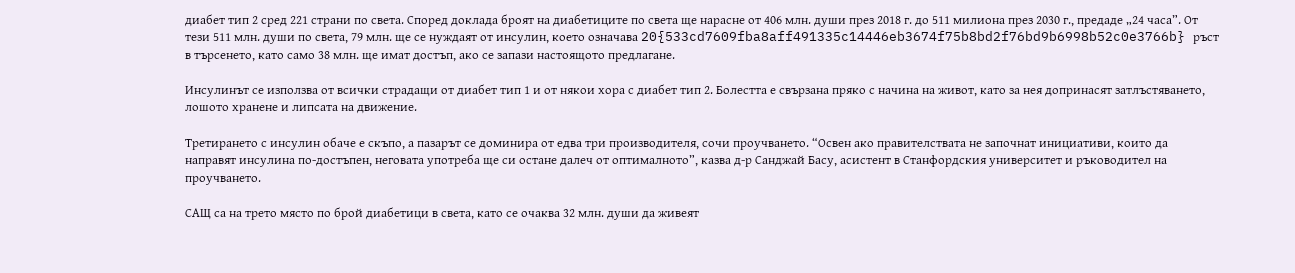диабет тип 2 сред 221 страни по света. Според доклада броят на диабетиците по света ще нарасне от 406 млн. души през 2018 г. до 511 милиона през 2030 г., предаде „24 часа”. От тези 511 млн. души по света, 79 млн. ще се нуждаят от инсулин, което означава 20{533cd7609fba8aff491335c14446eb3674f75b8bd2f76bd9b6998b52c0e3766b} ръст в търсенето, като само 38 млн. ще имат достъп, ако се запази настоящото предлагане.

Инсулинът се използва от всички страдащи от диабет тип 1 и от някои хора с диабет тип 2. Болестта е свързана пряко с начина на живот, като за нея допринасят затлъстяването, лошото хранене и липсата на движение.

Третирането с инсулин обаче е скъпо, а пазарът се доминира от едва три производителя, сочи проучването. “Освен ако правителствата не започнат инициативи, които да направят инсулина по-достъпен, неговата употреба ще си остане далеч от оптималното”, казва д-р Санджай Басу, асистент в Станфордския университет и ръководител на проучването.

САЩ са на трето място по брой диабетици в света, като се очаква 32 млн. души да живеят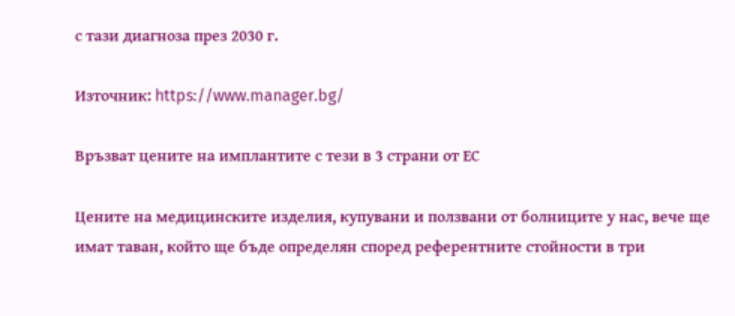с тази диагноза през 2030 г.

Източник: https://www.manager.bg/

Връзват цените на имплантите с тези в 3 страни от ЕС

Цените на медицинските изделия, купувани и ползвани от болниците у нас, вече ще имат таван, който ще бъде определян според референтните стойности в три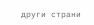други страни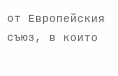от Европейския съюз, в които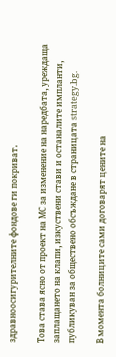здравноосигурителните фондове ги покриват.

Това става ясно от проект на МС за изменение на наредбата, уреждаща заплащането на клапи, изкуствени стави и останалите импланти, публикуван за обществено обсъждане в страницата strategy.bg.

В момента болниците сами договарят цените на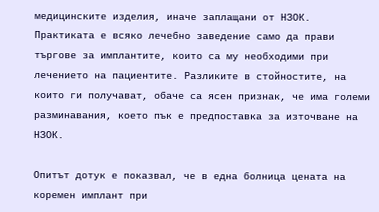медицинските изделия, иначе заплащани от НЗОК. Практиката е всяко лечебно заведение само да прави търгове за имплантите, които са му необходими при лечението на пациентите. Разликите в стойностите, на които ги получават, обаче са ясен признак, че има големи разминавания, което пък е предпоставка за източване на НЗОК.

Опитът дотук е показвал, че в една болница цената на коремен имплант при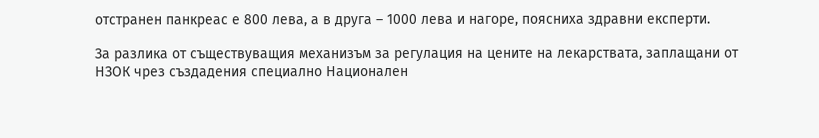отстранен панкреас е 800 лева, а в друга – 1000 лева и нагоре, поясниха здравни експерти.

За разлика от съществуващия механизъм за регулация на цените на лекарствата, заплащани от НЗОК чрез създадения специално Национален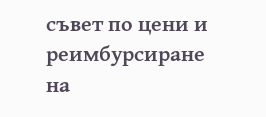съвет по цени и реимбурсиране на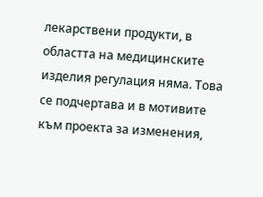лекарствени продукти, в областта на медицинските изделия регулация няма. Това се подчертава и в мотивите към проекта за изменения,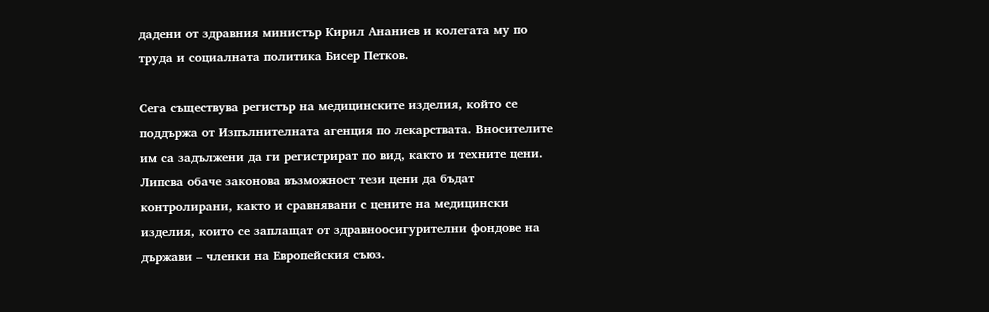дадени от здравния министър Кирил Ананиев и колегата му по труда и социалната политика Бисер Петков.

Сега съществува регистър на медицинските изделия, който се поддържа от Изпълнителната агенция по лекарствата. Вносителите им са задължени да ги регистрират по вид, както и техните цени. Липсва обаче законова възможност тези цени да бъдат контролирани, както и сравнявани с цените на медицински изделия, които се заплащат от здравноосигурителни фондове на държави – членки на Европейския съюз.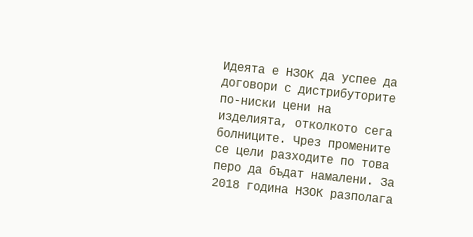Идеята е НЗОК да успее да договори с дистрибуторите по-ниски цени на изделията, отколкото сега болниците. Чрез промените се цели разходите по това перо да бъдат намалени. За 2018 година НЗОК разполага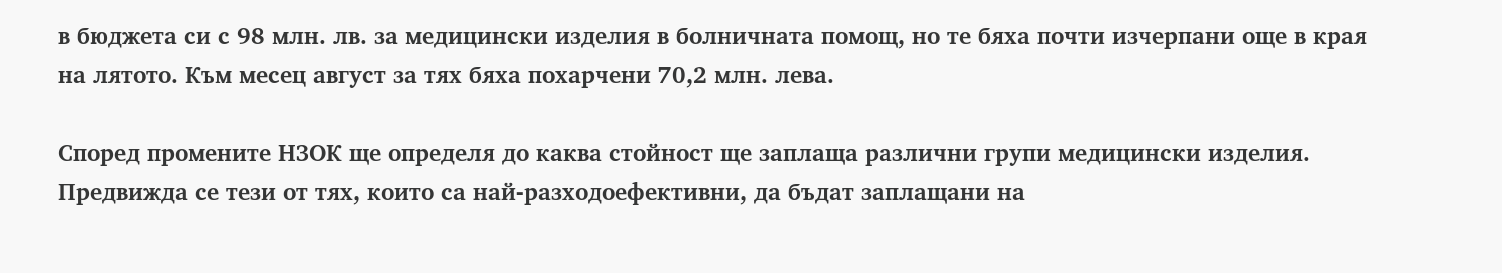в бюджета си с 98 млн. лв. за медицински изделия в болничната помощ, но те бяха почти изчерпани още в края на лятото. Към месец август за тях бяха похарчени 70,2 млн. лева.

Според промените НЗОК ще определя до каква стойност ще заплаща различни групи медицински изделия. Предвижда се тези от тях, които са най-разходоефективни, да бъдат заплащани на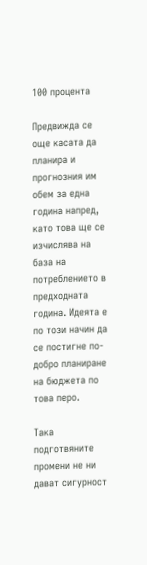100 процента

Предвижда се още касата да планира и прогнозния им обем за една година напред, като това ще се изчислява на база на потреблението в предходната година. Идеята е по този начин да се постигне по-добро планиране на бюджета по това перо.

Така подготвяните промени не ни дават сигурност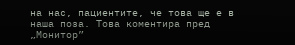на нас, пациентите, че това ще е в наша поза. Това коментира пред „Монитор”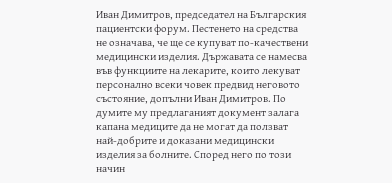Иван Димитров, председател на Българския пациентски форум. Пестенето на средства не означава, че ще се купуват по-качествени медицински изделия. Държавата се намесва във функциите на лекарите, които лекуват персонално всеки човек предвид неговото състояние, допълни Иван Димитров. По думите му предлаганият документ залага капана медиците да не могат да ползват най-добрите и доказани медицински изделия за болните. Според него по този начин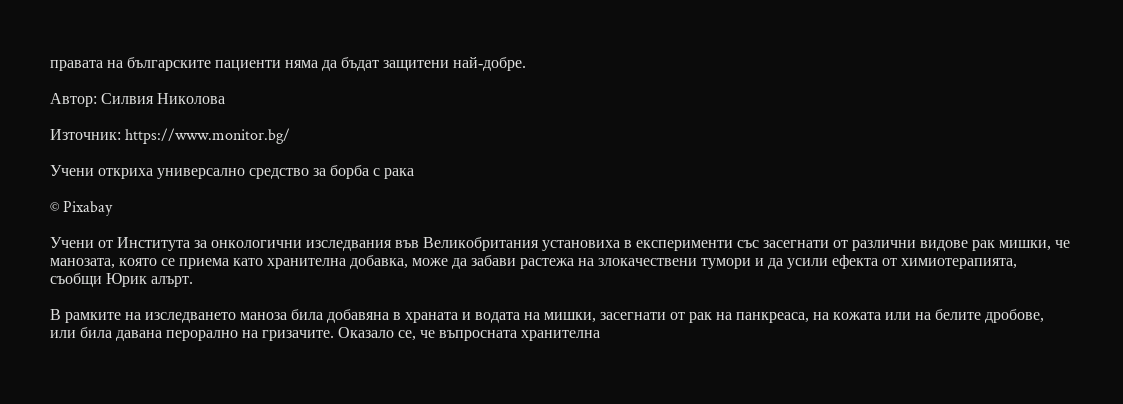правата на българските пациенти няма да бъдат защитени най-добре.

Автор: Силвия Николова

Източник: https://www.monitor.bg/

Учени откриха универсално средство за борба с рака

© Pixabay

Учени от Института за онкологични изследвания във Великобритания установиха в експерименти със засегнати от различни видове рак мишки, че манозата, която се приема като хранителна добавка, може да забави растежа на злокачествени тумори и да усили ефекта от химиотерапията, съобщи Юрик алърт.

В рамките на изследването маноза била добавяна в храната и водата на мишки, засегнати от рак на панкреаса, на кожата или на белите дробове, или била давана перорално на гризачите. Оказало се, че въпросната хранителна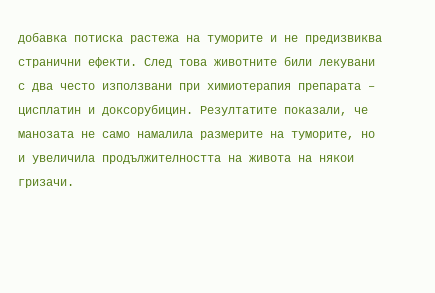добавка потиска растежа на туморите и не предизвиква странични ефекти. След това животните били лекувани с два често използвани при химиотерапия препарата – цисплатин и доксорубицин. Резултатите показали, че манозата не само намалила размерите на туморите, но и увеличила продължителността на живота на някои гризачи.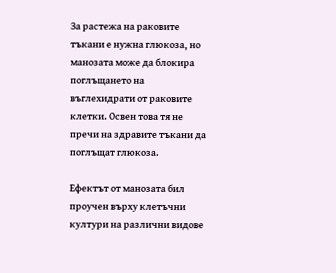За растежа на раковите тъкани е нужна глюкоза, но манозата може да блокира поглъщането на въглехидрати от раковите клетки. Освен това тя не пречи на здравите тъкани да поглъщат глюкоза.

Ефектът от манозата бил проучен върху клетъчни култури на различни видове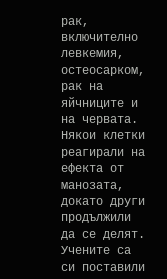рак, включително левкемия, остеосарком, рак на яйчниците и на червата. Някои клетки реагирали на ефекта от манозата, докато други продължили да се делят. Учените са си поставили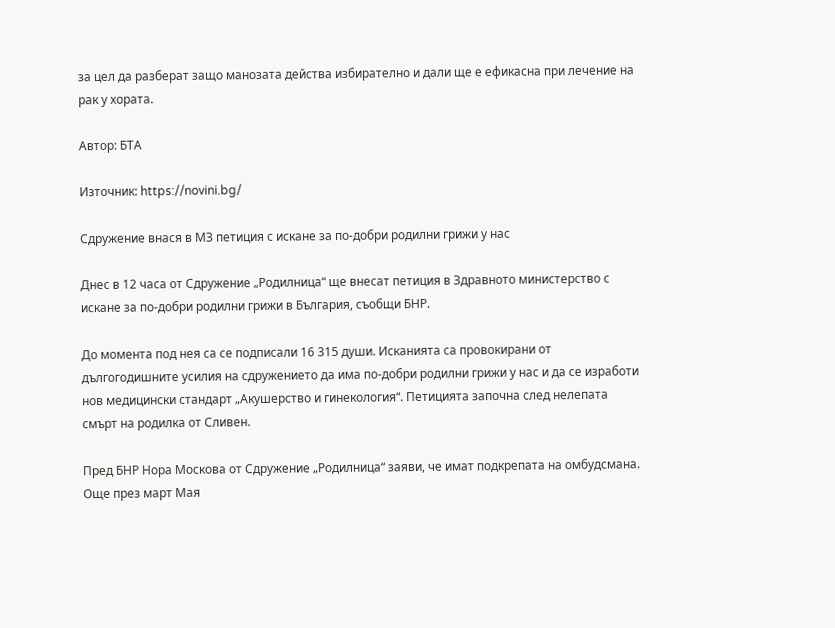за цел да разберат защо манозата действа избирателно и дали ще е ефикасна при лечение на рак у хората.

Автор: БТА

Източник: https://novini.bg/

Сдружение внася в МЗ петиция с искане за по-добри родилни грижи у нас

Днес в 12 часа от Сдружение „Родилница“ ще внесат петиция в Здравното министерство с искане за по-добри родилни грижи в България, съобщи БНР.

До момента под нея са се подписали 16 315 души. Исканията са провокирани от дългогодишните усилия на сдружението да има по-добри родилни грижи у нас и да се изработи нов медицински стандарт „Акушерство и гинекология“. Петицията започна след нелепата смърт на родилка от Сливен.

Пред БНР Нора Москова от Сдружение „Родилница“ заяви, че имат подкрепата на омбудсмана. Още през март Мая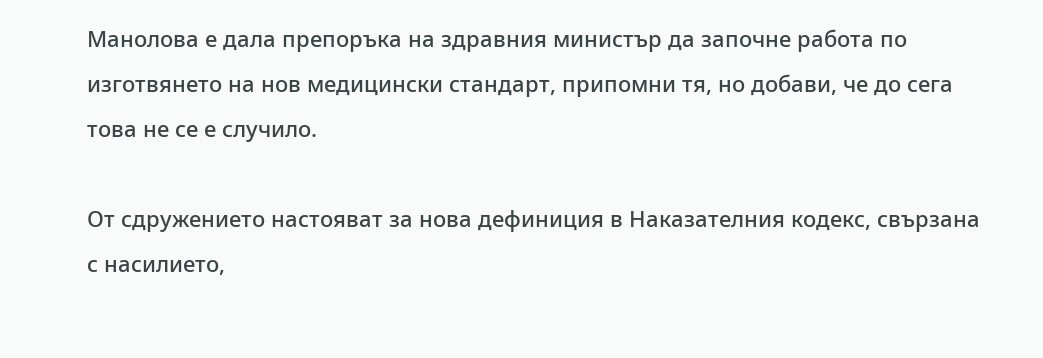Манолова е дала препоръка на здравния министър да започне работа по изготвянето на нов медицински стандарт, припомни тя, но добави, че до сега това не се е случило.

От сдружението настояват за нова дефиниция в Наказателния кодекс, свързана с насилието,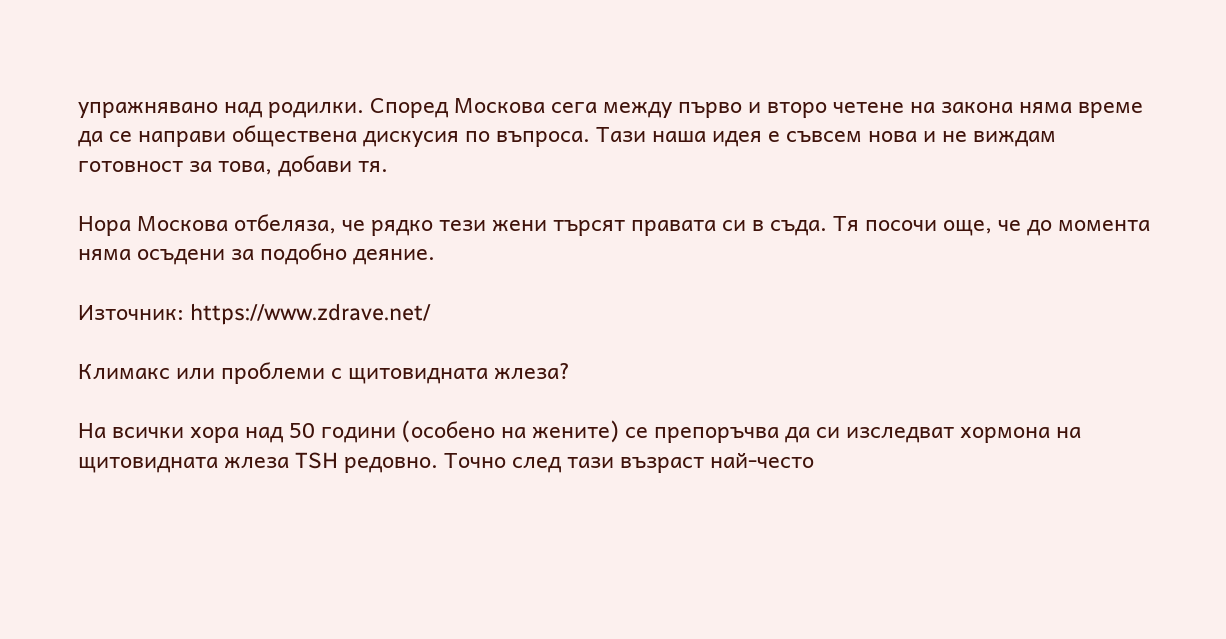упражнявано над родилки. Според Москова сега между първо и второ четене на закона няма време да се направи обществена дискусия по въпроса. Тази наша идея е съвсем нова и не виждам готовност за това, добави тя.

Нора Москова отбеляза, че рядко тези жени търсят правата си в съда. Тя посочи още, че до момента няма осъдени за подобно деяние.

Източник: https://www.zdrave.net/

Климакс или проблеми с щитовидната жлеза?

На всички хора над 50 години (особено на жените) се препоръчва да си изследват хормона на щитовидната жлеза TSH редовно. Точно след тази възраст най-често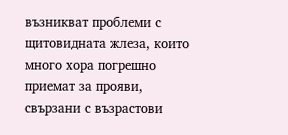възникват проблеми с щитовидната жлеза, които много хора погрешно приемат за прояви, свързани с възрастови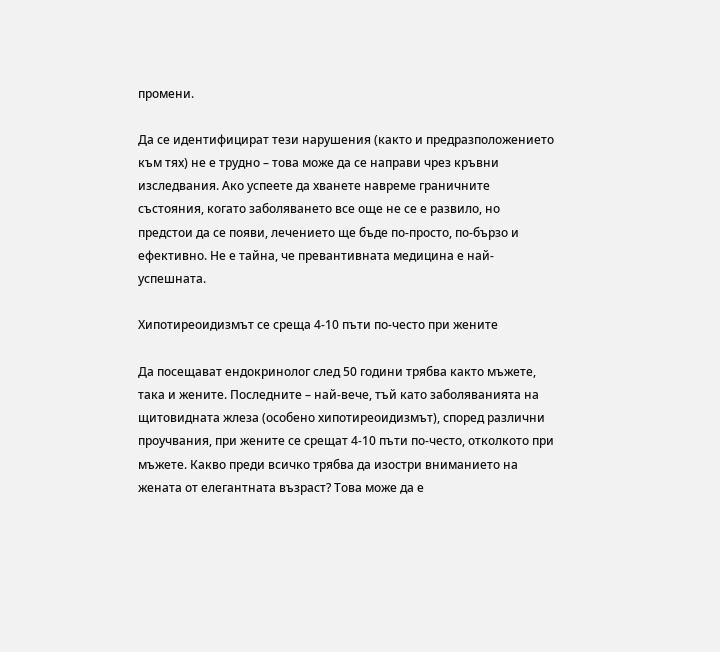промени.

Да се идентифицират тези нарушения (както и предразположението към тях) не е трудно – това може да се направи чрез кръвни изследвания. Ако успеете да хванете навреме граничните състояния, когато заболяването все още не се е развило, но предстои да се появи, лечението ще бъде по-просто, по-бързо и ефективно. Не е тайна, че превантивната медицина е най-успешната.

Хипотиреоидизмът се среща 4-10 пъти по-често при жените

Да посещават ендокринолог след 50 години трябва както мъжете, така и жените. Последните – най-вече, тъй като заболяванията на щитовидната жлеза (особено хипотиреоидизмът), според различни проучвания, при жените се срещат 4-10 пъти по-често, отколкото при мъжете. Какво преди всичко трябва да изостри вниманието на жената от елегантната възраст? Това може да е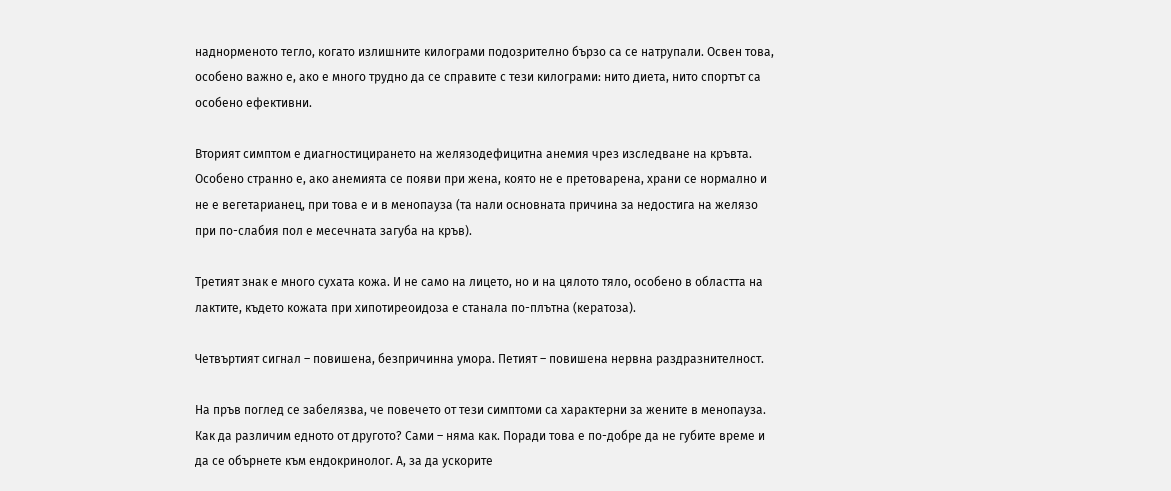наднорменото тегло, когато излишните килограми подозрително бързо са се натрупали. Освен това, особено важно е, ако е много трудно да се справите с тези килограми: нито диета, нито спортът са особено ефективни.

Вторият симптом е диагностицирането на желязодефицитна анемия чрез изследване на кръвта. Особено странно е, ако анемията се появи при жена, която не е претоварена, храни се нормално и не е вегетарианец, при това е и в менопауза (та нали основната причина за недостига на желязо при по-слабия пол е месечната загуба на кръв).

Третият знак е много сухата кожа. И не само на лицето, но и на цялото тяло, особено в областта на лактите, където кожата при хипотиреоидоза е станала по-плътна (кератоза).

Четвъртият сигнал – повишена, безпричинна умора. Петият – повишена нервна раздразнителност.

На пръв поглед се забелязва, че повечето от тези симптоми са характерни за жените в менопауза. Как да различим едното от другото? Сами – няма как. Поради това е по-добре да не губите време и да се обърнете към ендокринолог. А, за да ускорите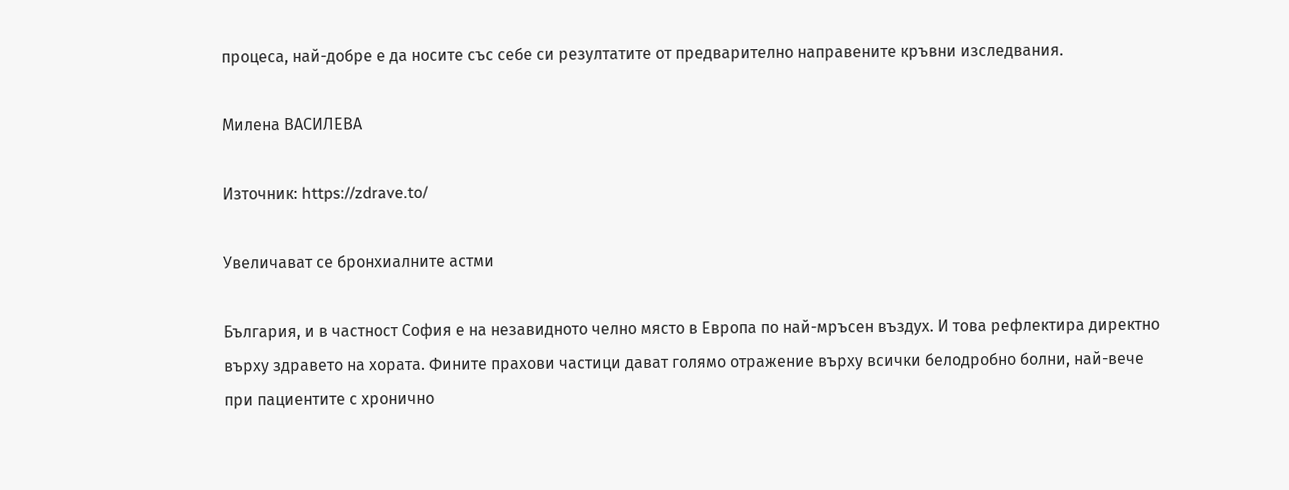процеса, най-добре е да носите със себе си резултатите от предварително направените кръвни изследвания.

Милена ВАСИЛЕВА

Източник: https://zdrave.to/

Увеличават се бронхиалните астми

България, и в частност София е на незавидното челно място в Европа по най-мръсен въздух. И това рефлектира директно върху здравето на хората. Фините прахови частици дават голямо отражение върху всички белодробно болни, най-вече при пациентите с хронично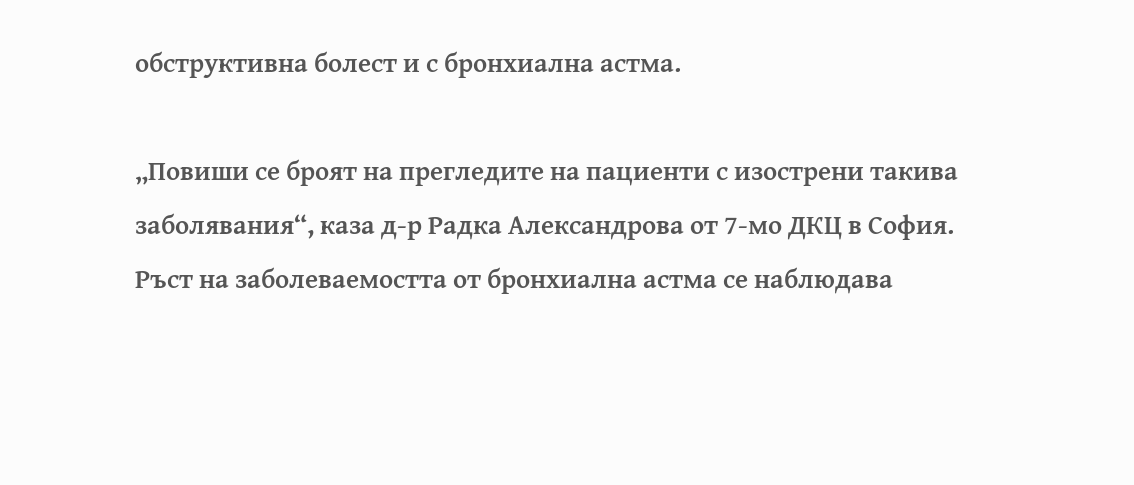обструктивна болест и с бронхиална астма.

„Повиши се броят на прегледите на пациенти с изострени такива заболявания“, каза д-р Радка Александрова от 7-мо ДКЦ в София. Ръст на заболеваемостта от бронхиална астма се наблюдава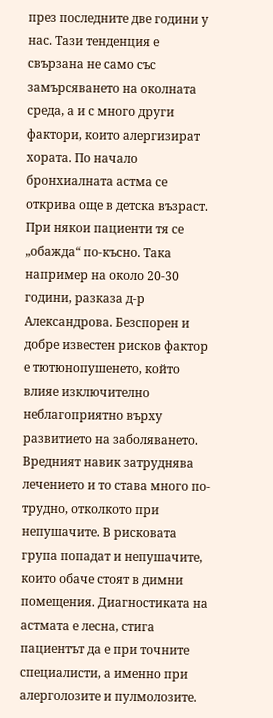през последните две години у нас. Тази тенденция е свързана не само със замърсяването на околната среда, а и с много други фактори, които алергизират хората. По начало бронхиалната астма се открива още в детска възраст. При някои пациенти тя се „обажда“ по-късно. Така например на около 20-30 години, разказа д-р Александрова. Безспорен и добре известен рисков фактор е тютюнопушенето, който влияе изключително неблагоприятно върху развитието на заболяването. Вредният навик затруднява лечението и то става много по-трудно, отколкото при непушачите. В рисковата група попадат и непушачите, които обаче стоят в димни помещения. Диагностиката на астмата е лесна, стига пациентът да е при точните специалисти, а именно при алерголозите и пулмолозите.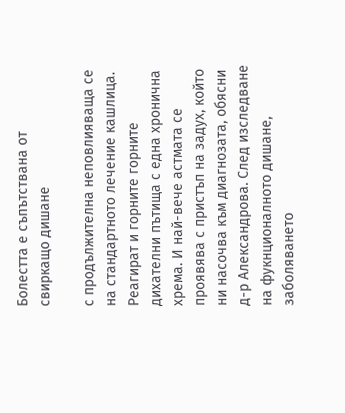Болестта е съпътствана от свиркащо дишане

с продължителна неповлияваща се на стандартното лечение кашлица. Реагират и горните горните дихателни пътища с една хронична хрема. И най-вече астмата се проявява с пристъп на задух, който ни насочва към диагнозата, обясни д-р Александрова. След изследване на фукнционалното дишане, заболяването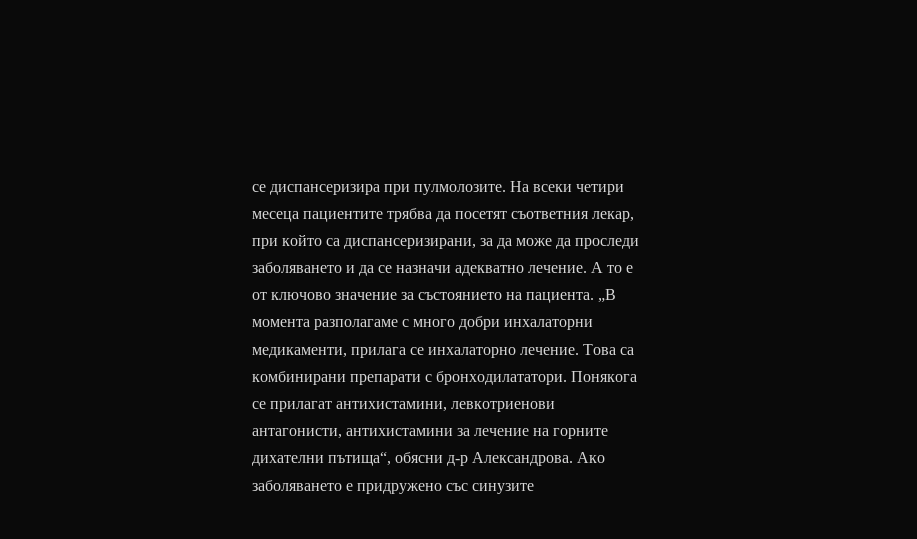се диспансеризира при пулмолозите. На всеки четири месеца пациентите трябва да посетят съответния лекар, при който са диспансеризирани, за да може да проследи заболяването и да се назначи адекватно лечение. А то е от ключово значение за състоянието на пациента. „В момента разполагаме с много добри инхалаторни медикаменти, прилага се инхалаторно лечение. Това са комбинирани препарати с бронходилататори. Понякога се прилагат антихистамини, левкотриенови антагонисти, антихистамини за лечение на горните дихателни пътища“, обясни д-р Александрова. Ако заболяването е придружено със синузите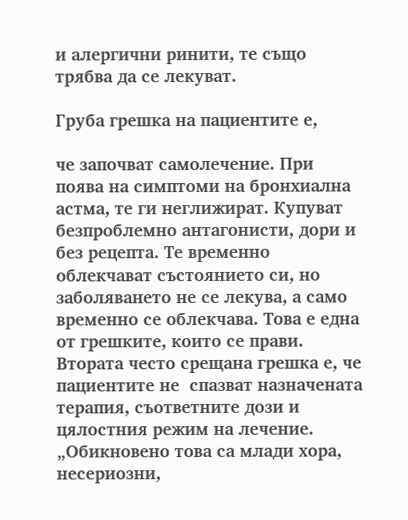и алергични ринити, те също трябва да се лекуват.

Груба грешка на пациентите е,

че започват самолечение. При поява на симптоми на бронхиална астма, те ги неглижират. Купуват безпроблемно антагонисти, дори и без рецепта. Те временно облекчават състоянието си, но заболяването не се лекува, а само временно се облекчава. Това е една от грешките, които се прави. Втората често срещана грешка е, че пациентите не  спазват назначената терапия, съответните дози и цялостния режим на лечение. „Обикновено това са млади хора, несериозни,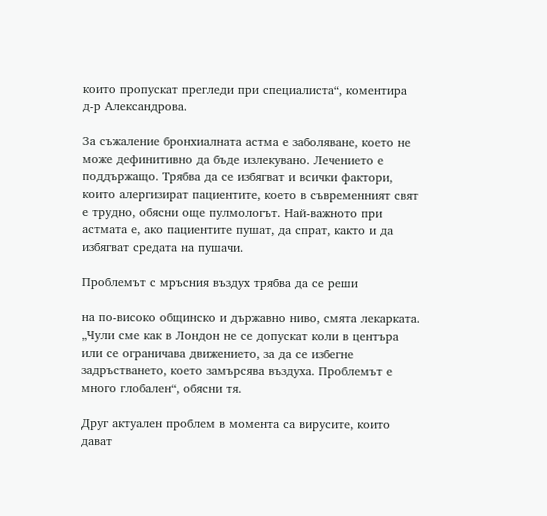които пропускат прегледи при специалиста“, коментира д-р Александрова.

За съжаление бронхиалната астма е заболяване, което не може дефинитивно да бъде излекувано. Лечението е поддържащо. Трябва да се избягват и всички фактори, които алергизират пациентите, което в съвременният свят е трудно, обясни още пулмологът. Най-важното при астмата е, ако пациентите пушат, да спрат, както и да избягват средата на пушачи.

Проблемът с мръсния въздух трябва да се реши

на по-високо общинско и държавно ниво, смята лекарката. „Чули сме как в Лондон не се допускат коли в центъра или се ограничава движението, за да се избегне задръстването, което замърсява въздуха. Проблемът е много глобален“, обясни тя.

Друг актуален проблем в момента са вирусите, които дават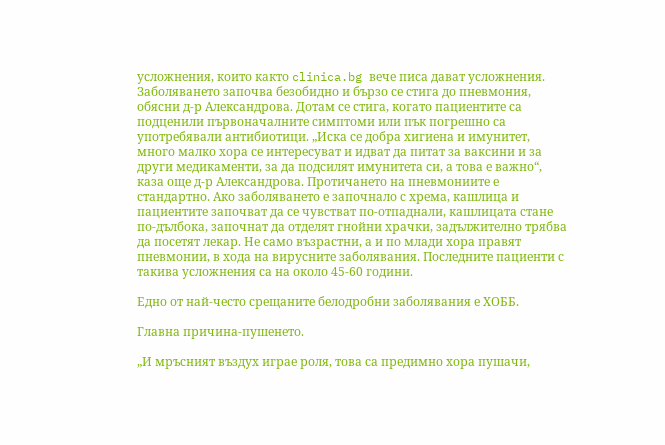усложнения, които както clinica.bg вече писа дават усложнения. Заболяването започва безобидно и бързо се стига до пневмония, обясни д-р Александрова. Дотам се стига, когато пациентите са подценили първоначалните симптоми или пък погрешно са употребявали антибиотици. „Иска се добра хигиена и имунитет, много малко хора се интересуват и идват да питат за ваксини и за други медикаменти, за да подсилят имунитета си, а това е важно“, каза още д-р Александрова. Протичането на пневмониите е стандартно. Ако заболяването е започнало с хрема, кашлица и пациентите започват да се чувстват по-отпаднали, кашлицата стане по-дълбока, започнат да отделят гнойни храчки, задължително трябва да посетят лекар. Не само възрастни, а и по млади хора правят пневмонии, в хода на вирусните заболявания. Последните пациенти с такива усложнения са на около 45-60 години.

Едно от най-често срещаните белодробни заболявания е ХОББ.

Главна причина-пушенето.

„И мръсният въздух играе роля, това са предимно хора пушачи,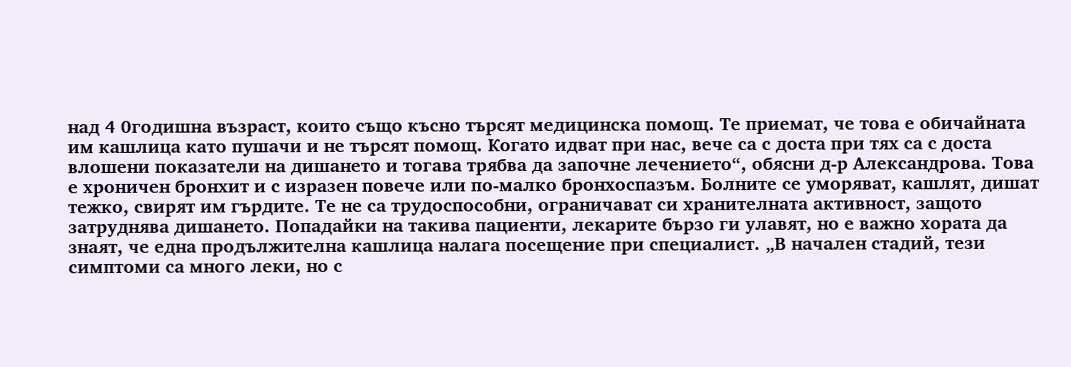над 4 0годишна възраст, които също късно търсят медицинска помощ. Те приемат, че това е обичайната им кашлица като пушачи и не търсят помощ. Когато идват при нас, вече са с доста при тях са с доста влошени показатели на дишането и тогава трябва да започне лечението“, обясни д-р Александрова. Това е хроничен бронхит и с изразен повече или по-малко бронхоспазъм. Болните се уморяват, кашлят, дишат тежко, свирят им гърдите. Те не са трудоспособни, ограничават си хранителната активност, защото затруднява дишането. Попадайки на такива пациенти, лекарите бързо ги улавят, но е важно хората да знаят, че една продължителна кашлица налага посещение при специалист. „В начален стадий, тези симптоми са много леки, но с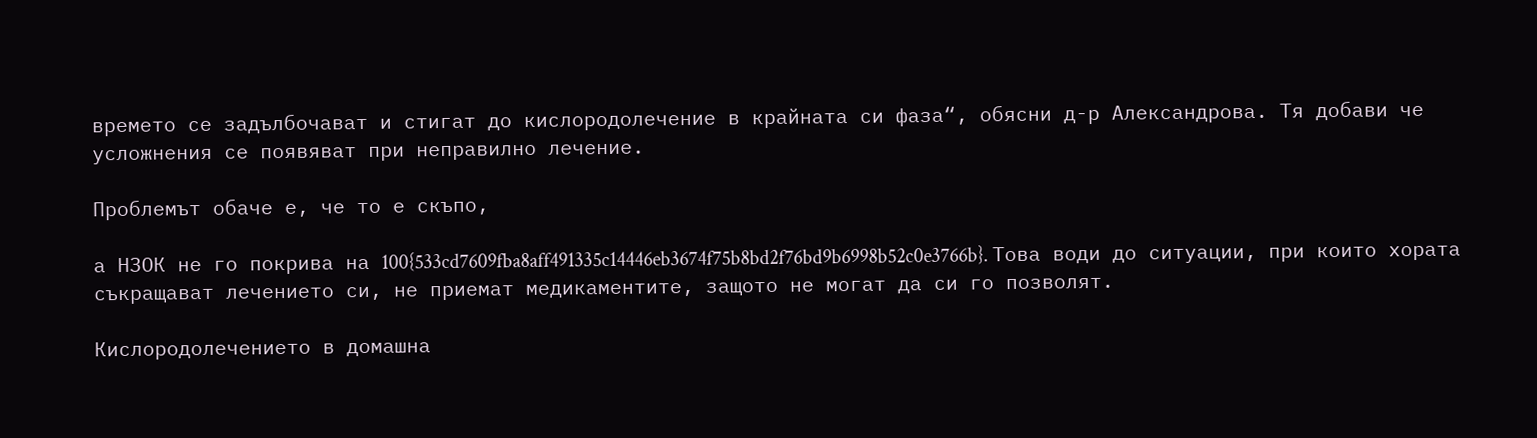времето се задълбочават и стигат до кислородолечение в крайната си фаза“, обясни д-р Александрова. Тя добави че усложнения се появяват при неправилно лечение.

Проблемът обаче е, че то е скъпо,

а НЗОК не го покрива на 100{533cd7609fba8aff491335c14446eb3674f75b8bd2f76bd9b6998b52c0e3766b}. Това води до ситуации, при които хората съкращават лечението си, не приемат медикаментите, защото не могат да си го позволят.

Кислородолечението в домашна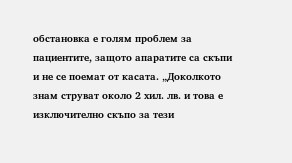обстановка е голям проблем за пациентите, защото апаратите са скъпи и не се поемат от касата. „Доколкото знам струват около 2 хил. лв. и това е изключително скъпо за тези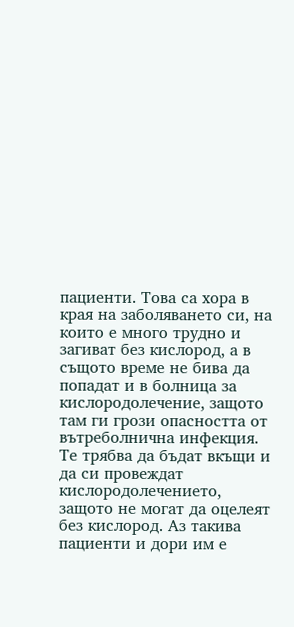пациенти. Това са хора в края на заболяването си, на които е много трудно и загиват без кислород, а в същото време не бива да попадат и в болница за кислородолечение, защото там ги грози опасността от вътреболнична инфекция. Те трябва да бъдат вкъщи и да си провеждат кислородолечението, защото не могат да оцелеят без кислород. Аз такива пациенти и дори им е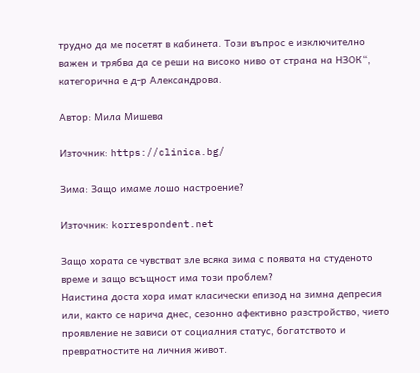трудно да ме посетят в кабинета. Този въпрос е изключително важен и трябва да се реши на високо ниво от страна на НЗОК“, категорична е д-р Александрова.

Автор: Мила Мишева

Източник: https://clinica.bg/

Зима: Защо имаме лошо настроение?

Източник: korrespondent.net

Защо хората се чувстват зле всяка зима с появата на студеното време и защо всъщност има този проблем?
Наистина доста хора имат класически епизод на зимна депресия или, както се нарича днес, сезонно афективно разстройство, чието проявление не зависи от социалния статус, богатството и превратностите на личния живот.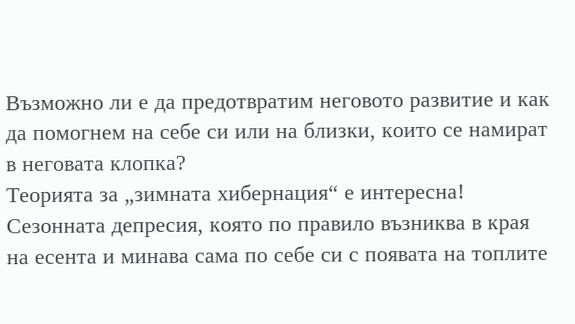Възможно ли е да предотвратим неговото развитие и как да помогнем на себе си или на близки, които се намират в неговата клопка?
Теорията за „зимната хибернация“ е интересна!
Сезонната депресия, която по правило възниква в края на есента и минава сама по себе си с появата на топлите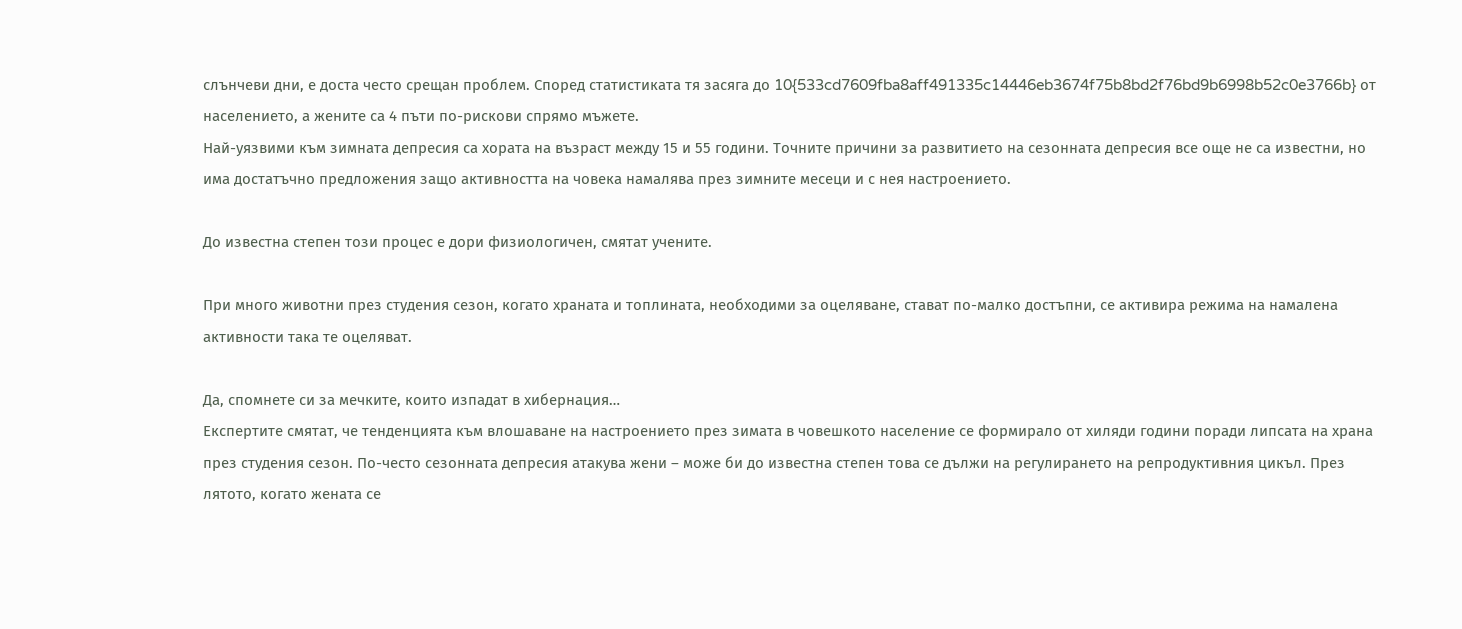слънчеви дни, е доста често срещан проблем. Според статистиката тя засяга до 10{533cd7609fba8aff491335c14446eb3674f75b8bd2f76bd9b6998b52c0e3766b} от населението, а жените са 4 пъти по-рискови спрямо мъжете.
Най-уязвими към зимната депресия са хората на възраст между 15 и 55 години. Точните причини за развитието на сезонната депресия все още не са известни, но има достатъчно предложения защо активността на човека намалява през зимните месеци и с нея настроението.

До известна степен този процес е дори физиологичен, смятат учените.

При много животни през студения сезон, когато храната и топлината, необходими за оцеляване, стават по-малко достъпни, се активира режима на намалена активности така те оцеляват.

Да, спомнете си за мечките, които изпадат в хибернация…
Експертите смятат, че тенденцията към влошаване на настроението през зимата в човешкото население се формирало от хиляди години поради липсата на храна през студения сезон. По-често сезонната депресия атакува жени – може би до известна степен това се дължи на регулирането на репродуктивния цикъл. През лятото, когато жената се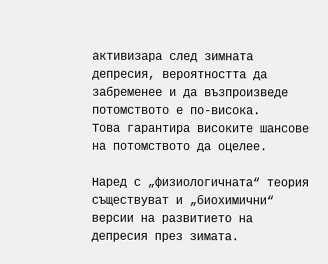активизара след зимната депресия, вероятността да забременее и да възпроизведе потомството е по-висока.
Това гарантира високите шансове на потомството да оцелее.

Наред с „физиологичната“ теория съществуват и „биохимични“ версии на развитието на депресия през зимата.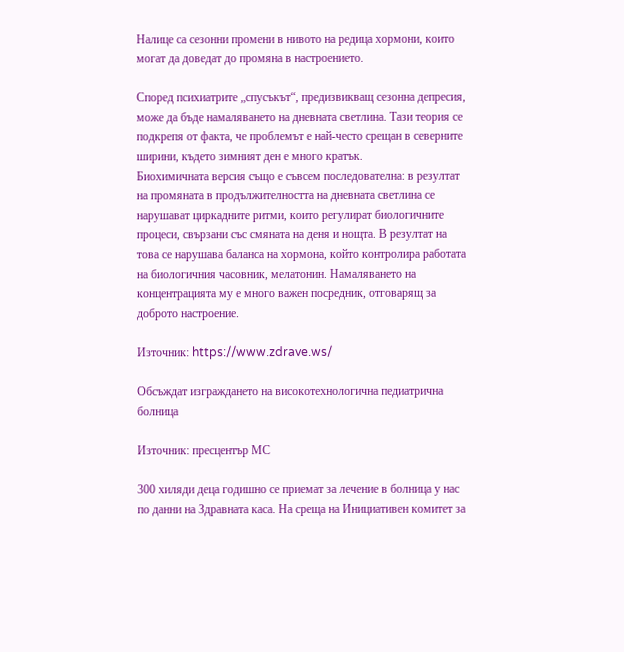Налице са сезонни промени в нивото на редица хормони, които могат да доведат до промяна в настроението.

Според психиатрите „спусъкът“, предизвикващ сезонна депресия, може да бъде намаляването на дневната светлина. Тази теория се подкрепя от факта, че проблемът е най-често срещан в северните ширини, където зимният ден е много кратък.
Биохимичната версия също е съвсем последователна: в резултат на промяната в продължителността на дневната светлина се нарушават циркадните ритми, които регулират биологичните процеси, свързани със смяната на деня и нощта. В резултат на това се нарушава баланса на хормона, който контролира работата на биологичния часовник, мелатонин. Намаляването на концентрацията му е много важен посредник, отговарящ за доброто настроение.

Източник: https://www.zdrave.ws/

Обсъждат изграждането на високотехнологична педиатрична болница

Източник: пресцентър МС

300 хиляди деца годишно се приемат за лечение в болница у нас по данни на Здравната каса. На среща на Инициативен комитет за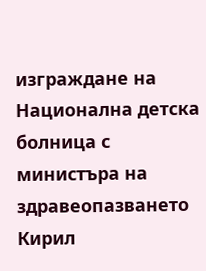изграждане на Национална детска болница с министъра на здравеопазването Кирил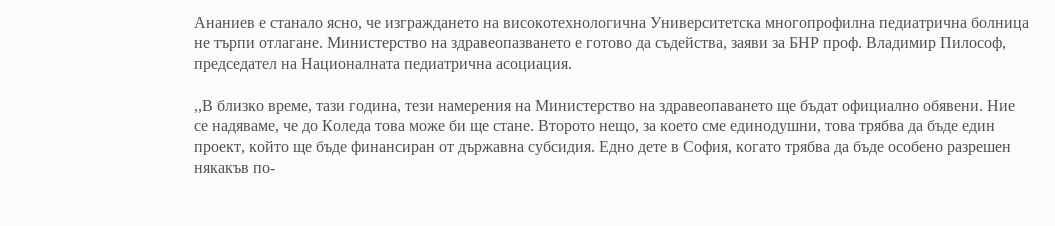Ананиев е станало ясно, че изграждането на високотехнологична Университетска многопрофилна педиатрична болница не търпи отлагане. Министерство на здравеопазването е готово да съдейства, заяви за БНР проф. Владимир Пилософ, председател на Националната педиатрична асоциация.

,,В близко време, тази година, тези намерения на Министерство на здравеопаването ще бъдат официално обявени. Ние се надяваме, че до Коледа това може би ще стане. Второто нещо, за което сме единодушни, това трябва да бъде един проект, който ще бъде финансиран от държавна субсидия. Едно дете в София, когато трябва да бъде особено разрешен някакъв по-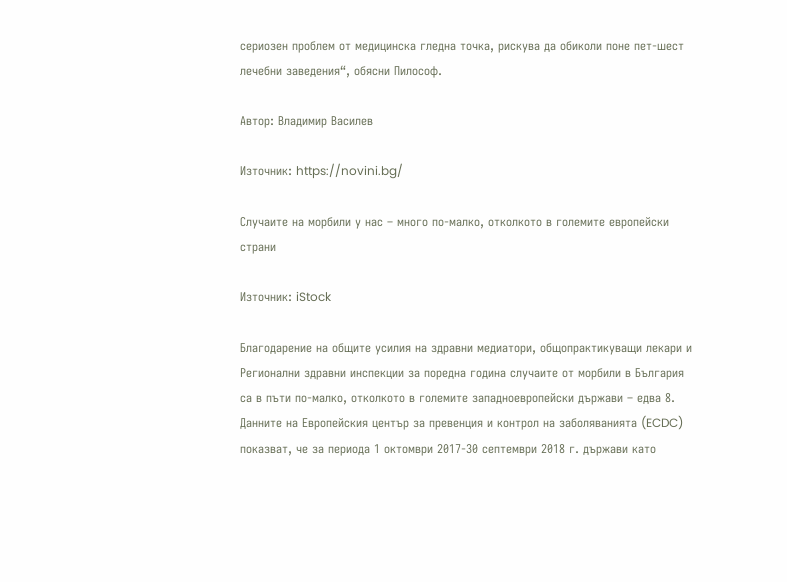сериозен проблем от медицинска гледна точка, рискува да обиколи поне пет-шест лечебни заведения“, обясни Пилософ.

Автор: Владимир Василев

Източник: https://novini.bg/

Случаите на морбили у нас – много по-малко, отколкото в големите европейски страни

Източник: iStock

Благодарение на общите усилия на здравни медиатори, общопрактикуващи лекари и Регионални здравни инспекции за поредна година случаите от морбили в България са в пъти по-малко, отколкото в големите западноевропейски държави – едва 8. Данните на Европейския център за превенция и контрол на заболяванията (ECDC) показват, че за периода 1 октомври 2017-30 септември 2018 г. държави като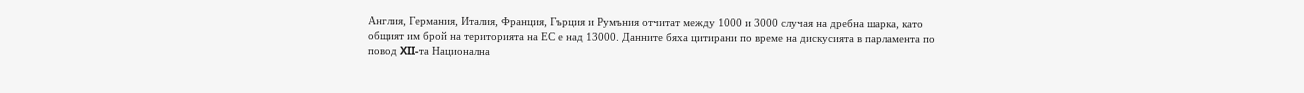Англия, Германия, Италия, Франция, Гърция и Румъния отчитат между 1000 и 3000 случая на дребна шарка, като общият им брой на територията на ЕС е над 13000. Данните бяха цитирани по време на дискусията в парламента по повод XII-та Национална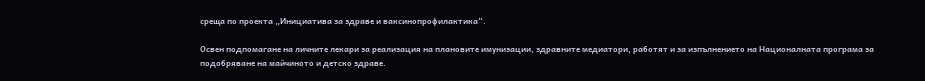среща по проекта „Инициатива за здраве и ваксинопрофилактика“.

Освен подпомагане на личните лекари за реализация на плановите имунизации, здравните медиатори, работят и за изпълнението на Националната програма за подобряване на майчиното и детско здраве.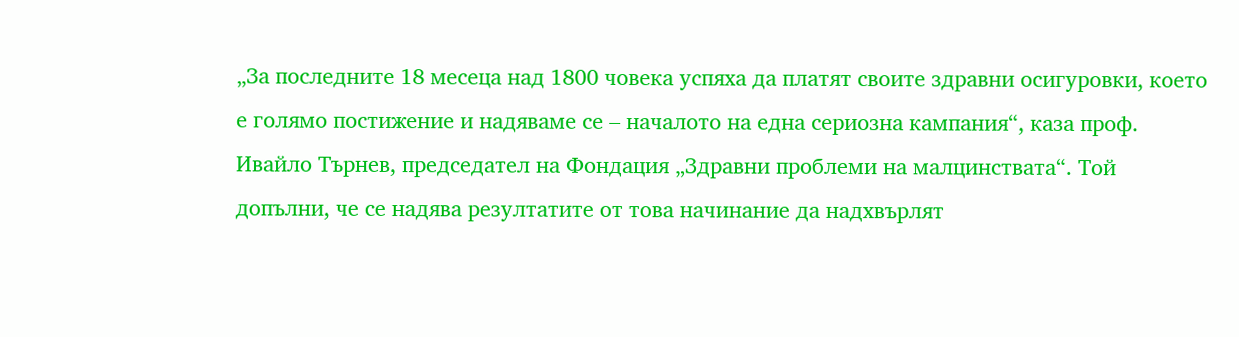„За последните 18 месеца над 1800 човека успяха да платят своите здравни осигуровки, което е голямо постижение и надяваме се – началото на една сериозна кампания“, каза проф. Ивайло Търнев, председател на Фондация „Здравни проблеми на малцинствата“. Той допълни, че се надява резултатите от това начинание да надхвърлят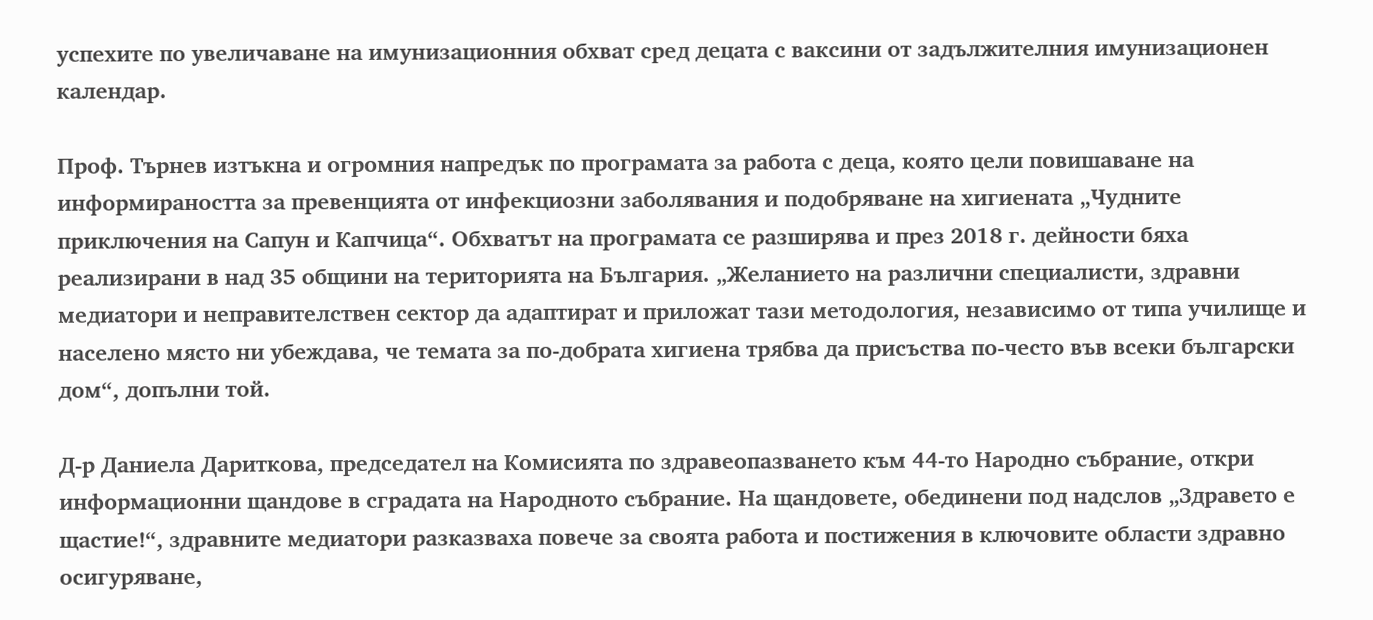успехите по увеличаване на имунизационния обхват сред децата с ваксини от задължителния имунизационен календар.

Проф. Търнев изтъкна и огромния напредък по програмата за работа с деца, която цели повишаване на информираността за превенцията от инфекциозни заболявания и подобряване на хигиената „Чудните приключения на Сапун и Капчица“. Обхватът на програмата се разширява и през 2018 г. дейности бяха реализирани в над 35 общини на територията на България. „Желанието на различни специалисти, здравни медиатори и неправителствен сектор да адаптират и приложат тази методология, независимо от типа училище и населено място ни убеждава, че темата за по-добрата хигиена трябва да присъства по-често във всеки български дом“, допълни той.

Д-р Даниела Дариткова, председател на Комисията по здравеопазването към 44-то Народно събрание, откри информационни щандове в сградата на Народното събрание. На щандовете, обединени под надслов „Здравето е щастие!“, здравните медиатори разказваха повече за своята работа и постижения в ключовите области здравно осигуряване,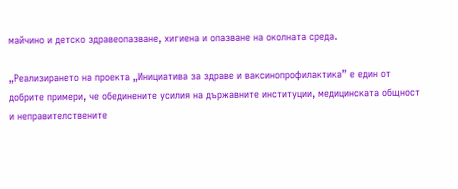майчино и детско здравеопазване, хигиена и опазване на околната среда.

„Реализирането на проекта „Инициатива за здраве и ваксинопрофилактика” е един от добрите примери, че обединените усилия на държавните институции, медицинската общност и неправителствените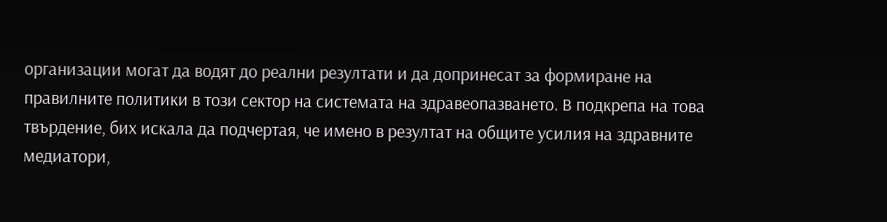организации могат да водят до реални резултати и да допринесат за формиране на правилните политики в този сектор на системата на здравеопазването. В подкрепа на това твърдение, бих искала да подчертая, че имено в резултат на общите усилия на здравните медиатори,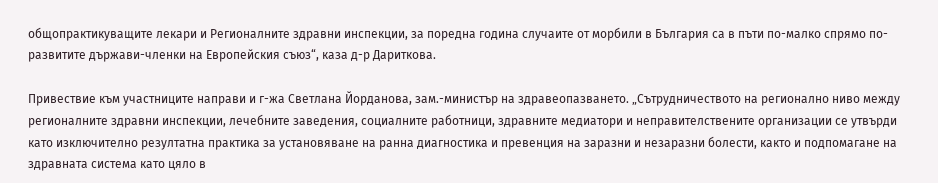общопрактикуващите лекари и Регионалните здравни инспекции, за поредна година случаите от морбили в България са в пъти по-малко спрямо по-развитите държави-членки на Европейския съюз“, каза д-р Дариткова.

Привествие към участниците направи и г-жа Светлана Йорданова, зам.-министър на здравеопазването. „Сътрудничеството на регионално ниво между регионалните здравни инспекции, лечебните заведения, социалните работници, здравните медиатори и неправителствените организации се утвърди като изключително резултатна практика за установяване на ранна диагностика и превенция на заразни и незаразни болести, както и подпомагане на здравната система като цяло в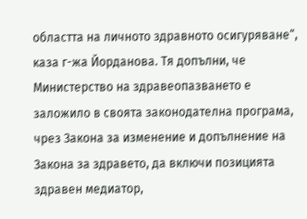областта на личното здравното осигуряване“, каза г-жа Йорданова. Тя допълни, че Министерство на здравеопазването е заложило в своята законодателна програма, чрез Закона за изменение и допълнение на Закона за здравето, да включи позицията здравен медиатор,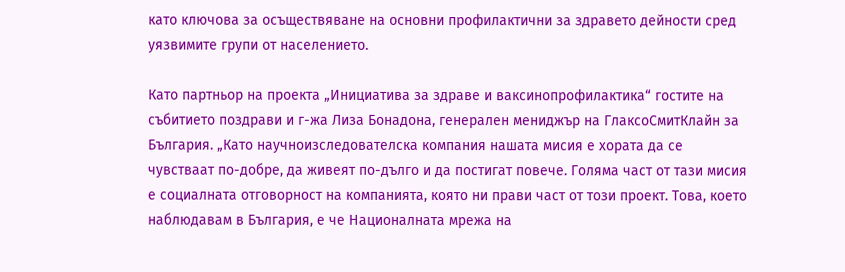като ключова за осъществяване на основни профилактични за здравето дейности сред уязвимите групи от населението.

Като партньор на проекта „Инициатива за здраве и ваксинопрофилактика“ гостите на събитието поздрави и г-жа Лиза Бонадона, генерален мениджър на ГлаксоСмитКлайн за България. „Като научноизследователска компания нашата мисия е хората да се чувстваат по-добре, да живеят по-дълго и да постигат повече. Голяма част от тази мисия е социалната отговорност на компанията, която ни прави част от този проект. Това, което наблюдавам в България, е че Националната мрежа на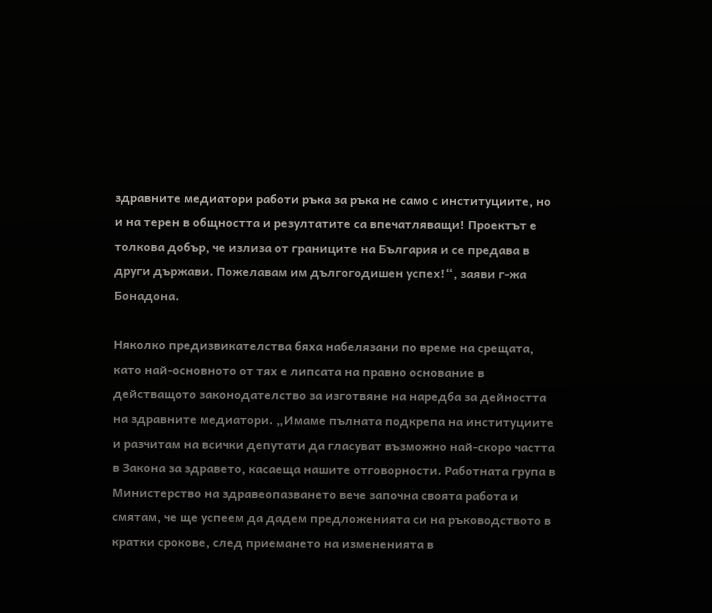здравните медиатори работи ръка за ръка не само с институциите, но и на терен в общността и резултатите са впечатляващи! Проектът е толкова добър, че излиза от границите на България и се предава в други държави. Пожелавам им дългогодишен успех!“, заяви г-жа Бонадона.

Няколко предизвикателства бяха набелязани по време на срещата, като най-основното от тях е липсата на правно основание в действащото законодателство за изготвяне на наредба за дейността на здравните медиатори. „Имаме пълната подкрепа на институциите и разчитам на всички депутати да гласуват възможно най-скоро частта в Закона за здравето, касаеща нашите отговорности. Работната група в Министерство на здравеопазването вече започна своята работа и смятам, че ще успеем да дадем предложенията си на ръководството в кратки срокове, след приемането на измененията в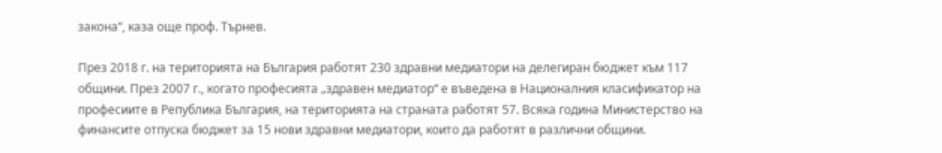закона“, каза още проф. Търнев.

През 2018 г. на територията на България работят 230 здравни медиатори на делегиран бюджет към 117 общини. През 2007 г., когато професията „здравен медиатор“ е въведена в Националния класификатор на професиите в Република България, на територията на страната работят 57. Всяка година Министерство на финансите отпуска бюджет за 15 нови здравни медиатори, които да работят в различни общини.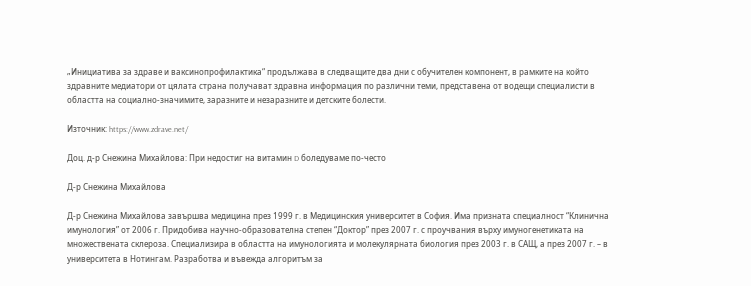„Инициатива за здраве и ваксинопрофилактика“ продължава в следващите два дни с обучителен компонент, в рамките на който здравните медиатори от цялата страна получават здравна информация по различни теми, представена от водещи специалисти в областта на социално-значимите, заразните и незаразните и детските болести.

Източник: https://www.zdrave.net/

Доц. д-р Снежина Михайлова: При недостиг на витамин D боледуваме по-често

Д-р Снежина Михайлова

Д-р Снежина Михайлова завършва медицина през 1999 г. в Медицинския университет в София. Има призната специалност “Клинична имунология” от 2006 г. Придобива научно-образователна степен “Доктор” през 2007 г. с проучвания върху имуногенетиката на множествената склероза. Специализира в областта на имунологията и молекулярната биология през 2003 г. в САЩ, а през 2007 г. – в университета в Нотингам. Разработва и въвежда алгоритъм за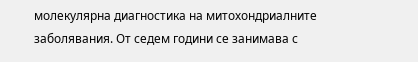молекулярна диагностика на митохондриалните заболявания. От седем години се занимава с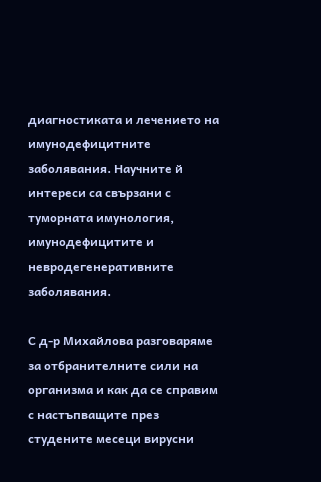диагностиката и лечението на имунодефицитните заболявания. Научните й интереси са свързани с туморната имунология, имунодефицитите и невродегенеративните заболявания.

С д-р Михайлова разговаряме за отбранителните сили на организма и как да се справим с настъпващите през студените месеци вирусни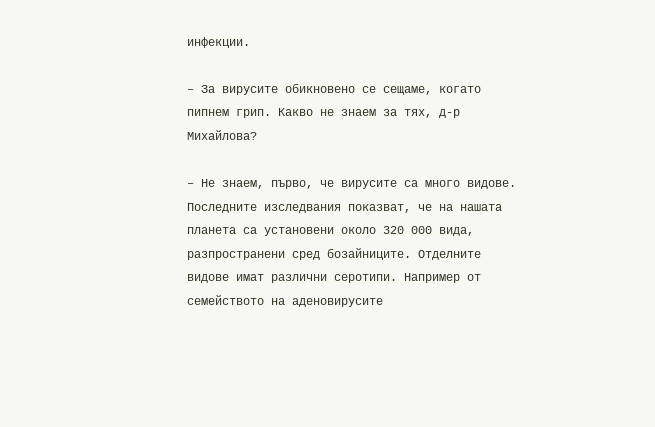инфекции.

– За вирусите обикновено се сещаме, когато пипнем грип. Какво не знаем за тях, д-р Михайлова?

– Не знаем, първо, че вирусите са много видове. Последните изследвания показват, че на нашата планета са установени около 320 000 вида, разпространени сред бозайниците. Отделните видове имат различни серотипи. Например от семейството на аденовирусите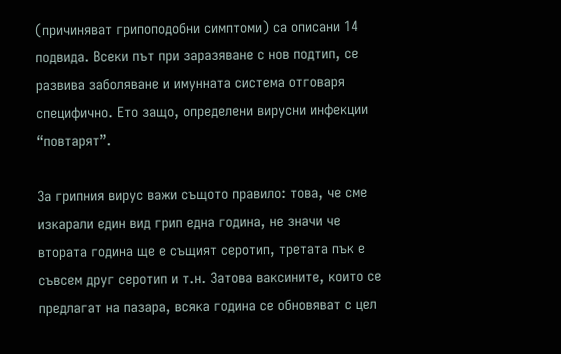(причиняват грипоподобни симптоми) са описани 14 подвида. Всеки път при заразяване с нов подтип, се развива заболяване и имунната система отговаря специфично. Ето защо, определени вирусни инфекции “повтарят”.

За грипния вирус важи същото правило: това, че сме изкарали един вид грип една година, не значи че втората година ще е същият серотип, третата пък е съвсем друг серотип и т.н. Затова ваксините, които се предлагат на пазара, всяка година се обновяват с цел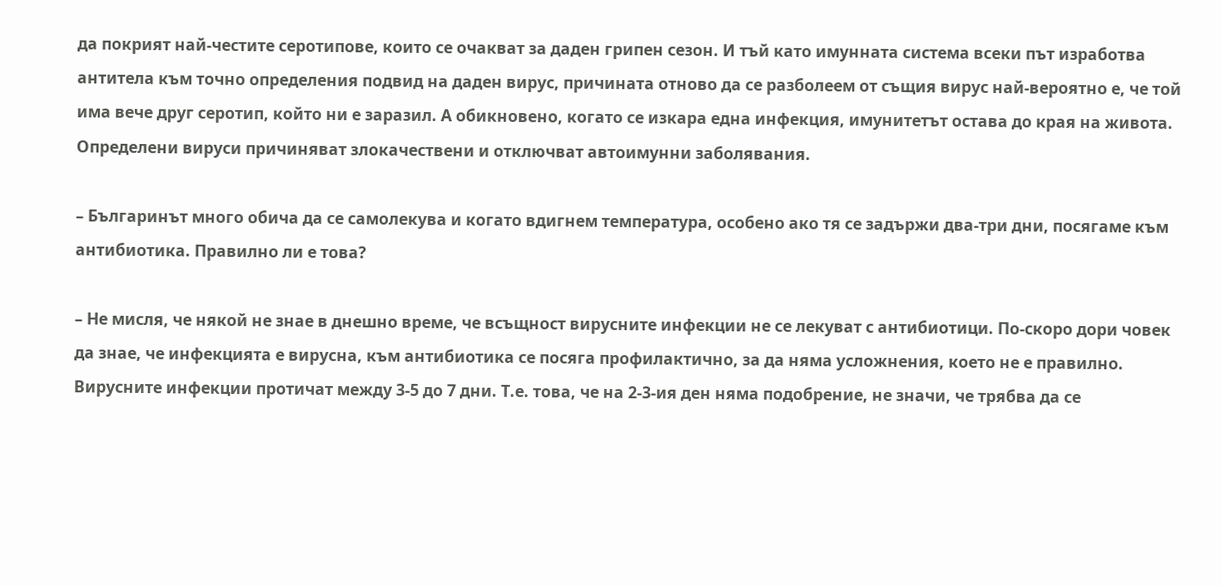да покрият най-честите серотипове, които се очакват за даден грипен сезон. И тъй като имунната система всеки път изработва антитела към точно определения подвид на даден вирус, причината отново да се разболеем от същия вирус най-вероятно е, че той има вече друг серотип, който ни е заразил. А обикновено, когато се изкара една инфекция, имунитетът остава до края на живота. Oпределени вируси причиняват злокачествени и отключват автоимунни заболявания.

– Българинът много обича да се самолекува и когато вдигнем температура, особено ако тя се задържи два-три дни, посягаме към антибиотика. Правилно ли е това?

– Не мисля, че някой не знае в днешно време, че всъщност вирусните инфекции не се лекуват с антибиотици. По-скоро дори човек да знае, че инфекцията е вирусна, към антибиотика се посяга профилактично, за да няма усложнения, което не е правилно. Вирусните инфекции протичат между 3-5 до 7 дни. Т.е. това, че на 2-3-ия ден няма подобрение, не значи, че трябва да се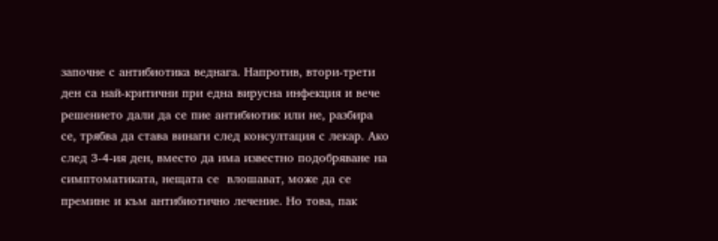започне с антибиотика веднага. Напротив, втори-трети ден са най-критични при една вирусна инфекция и вече решението дали да се пие антибиотик или не, разбира се, трябва да става винаги след консултация с лекар. Ако след 3-4-ия ден, вместо да има известно подобряване на симптоматиката, нещата се  влошават, може да се премине и към антибиотично лечение. Но това, пак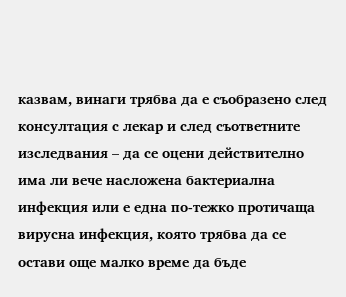казвам, винаги трябва да е съобразено след консултация с лекар и след съответните изследвания – да се оцени действително има ли вече насложена бактериална инфекция или е една по-тежко протичаща вирусна инфекция, която трябва да се остави още малко време да бъде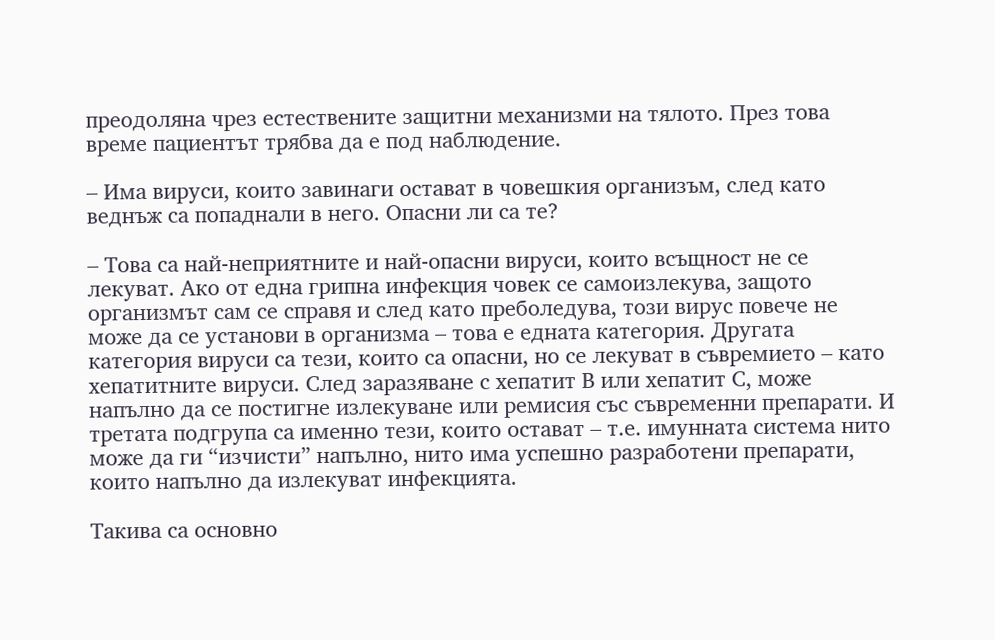преодоляна чрез естествените защитни механизми на тялото. През това време пациентът трябва да е под наблюдение.

– Има вируси, които завинаги остават в човешкия организъм, след като веднъж са попаднали в него. Опасни ли са те?

– Това са най-неприятните и най-опасни вируси, които всъщност не се лекуват. Ако от една грипна инфекция човек се самоизлекува, защото организмът сам се справя и след като преболедува, този вирус повече не може да се установи в организма – това е едната категория. Другата категория вируси са тези, които са опасни, но се лекуват в съвремието – като хепатитните вируси. След заразяване с хепатит В или хепатит С, може напълно да се постигне излекуване или ремисия със съвременни препарати. И третата подгрупа са именно тези, които остават – т.е. имунната система нито може да ги “изчисти” напълно, нито има успешно разработени препарати, които напълно да излекуват инфекцията.

Такива са основно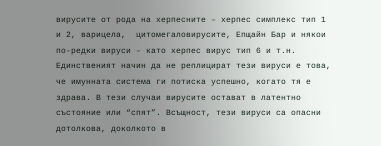вирусите от рода на херпесните – херпес симплекс тип 1 и 2, варицела,  цитомегаловирусите, Епщайн Бар и някои по-редки вируси – като херпес вирус тип 6 и т.н. Единственият начин да не реплицират тези вируси е това, че имунната система ги потиска успешно, когато тя е здрава. В тези случаи вирусите остават в латентно състояние или “спят”. Всъщност, тези вируси са опасни дотолкова, доколкото в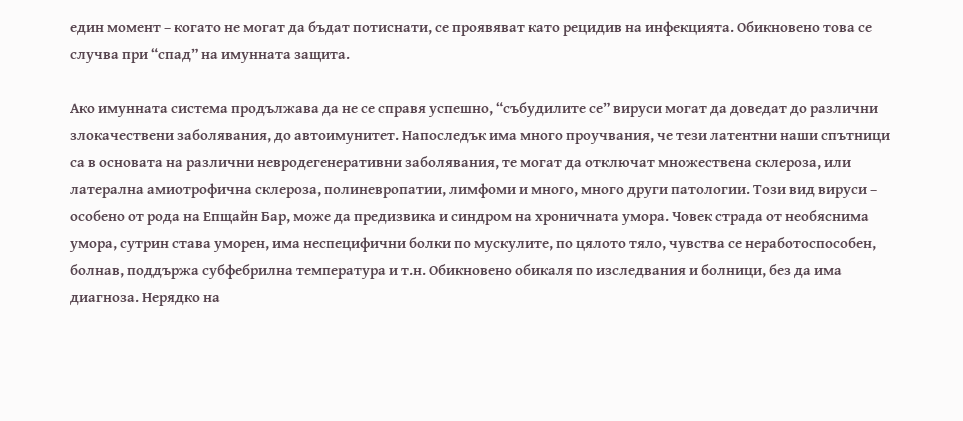един момент – когато не могат да бъдат потиснати, се проявяват като рецидив на инфекцията. Обикновено това се случва при “спад” на имунната защита.

Ако имунната система продължава да не се справя успешно, “събудилите се” вируси могат да доведат до различни злокачествени заболявания, до автоимунитет. Напоследък има много проучвания, че тези латентни наши спътници са в основата на различни невродегенеративни заболявания, те могат да отключат множествена склероза, или латерална амиотрофична склероза, полиневропатии, лимфоми и много, много други патологии. Този вид вируси – особено от рода на Епщайн Бар, може да предизвика и синдром на хроничната умора. Човек страда от необяснима умора, сутрин става уморен, има неспецифични болки по мускулите, по цялото тяло, чувства се неработоспособен, болнав, поддържа субфебрилна температура и т.н. Обикновено обикаля по изследвания и болници, без да има диагноза. Нерядко на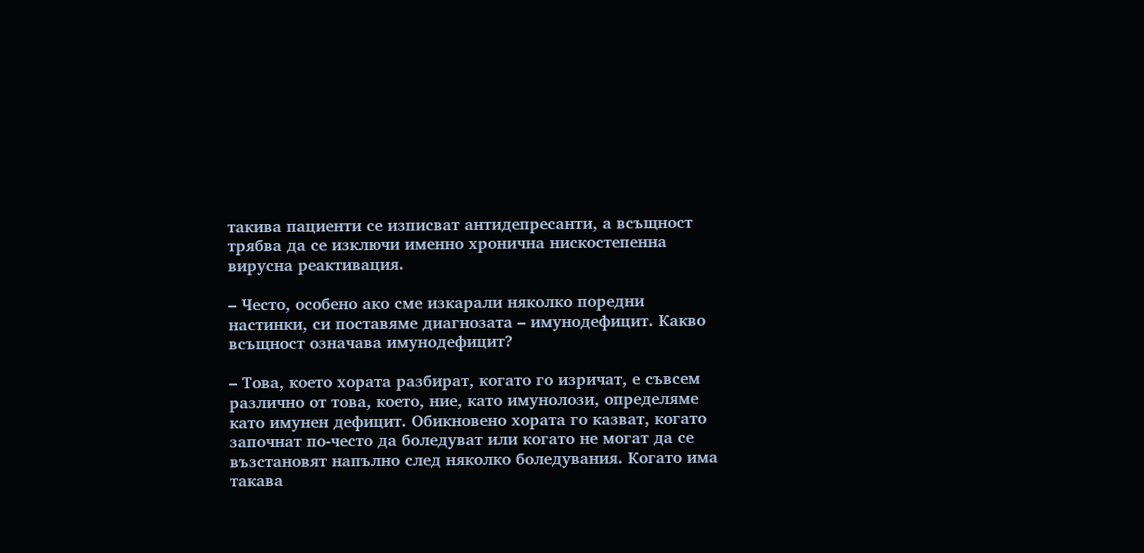такива пациенти се изписват антидепресанти, а всъщност трябва да се изключи именно хронична нискостепенна вирусна реактивация.

– Често, особено ако сме изкарали няколко поредни настинки, си поставяме диагнозата – имунодефицит. Какво всъщност означава имунодефицит?

– Това, което хората разбират, когато го изричат, е съвсем различно от това, което, ние, като имунолози, определяме като имунен дефицит. Обикновено хората го казват, когато започнат по-често да боледуват или когато не могат да се възстановят напълно след няколко боледувания. Когато има такава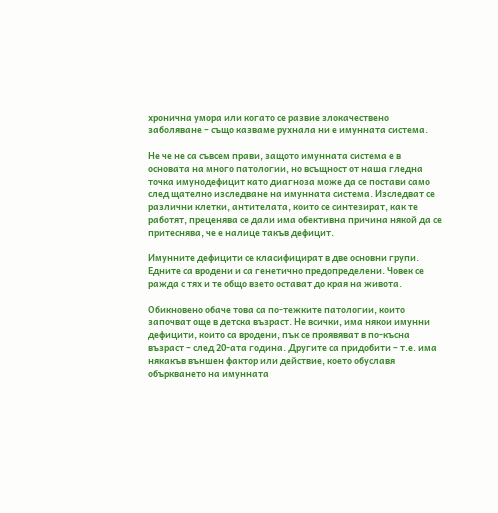хронична умора или когато се развие злокачествено заболяване – също казваме рухнала ни е имунната система.

Не че не са съвсем прави, защото имунната система е в основата на много патологии, но всъщност от наша гледна точка имунодефицит като диагноза може да се постави само след щателно изследване на имунната система. Изследват се различни клетки, антителата, които се синтезират, как те работят, преценява се дали има обективна причина някой да се притеснява, че е налице такъв дефицит.

Имунните дефицити се класифицират в две основни групи. Едните са вродени и са генетично предопределени. Човек се ражда с тях и те общо взето остават до края на живота.

Обикновено обаче това са по-тежките патологии, които започват още в детска възраст. Не всички, има някои имунни дефицити, които са вродени, пък се проявяват в по-късна възраст – след 20-ата година. Другите са придобити – т.е. има някакъв външен фактор или действие, което обуславя объркването на имунната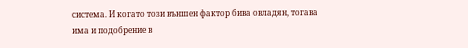система. И когато този външен фактор бива овладян, тогава има и подобрение в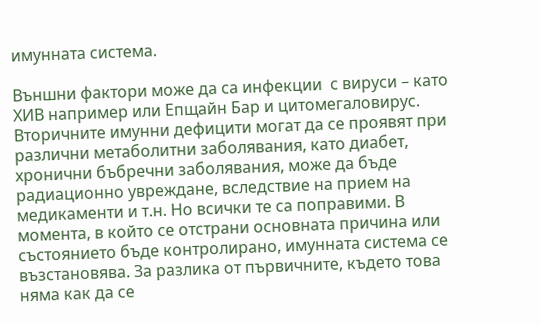имунната система.

Външни фактори може да са инфекции  с вируси – като ХИВ например или Епщайн Бар и цитомегаловирус. Вторичните имунни дефицити могат да се проявят при различни метаболитни заболявания, като диабет, хронични бъбречни заболявания, може да бъде радиационно увреждане, вследствие на прием на медикаменти и т.н. Но всички те са поправими. В момента, в който се отстрани основната причина или състоянието бъде контролирано, имунната система се възстановява. За разлика от първичните, където това няма как да се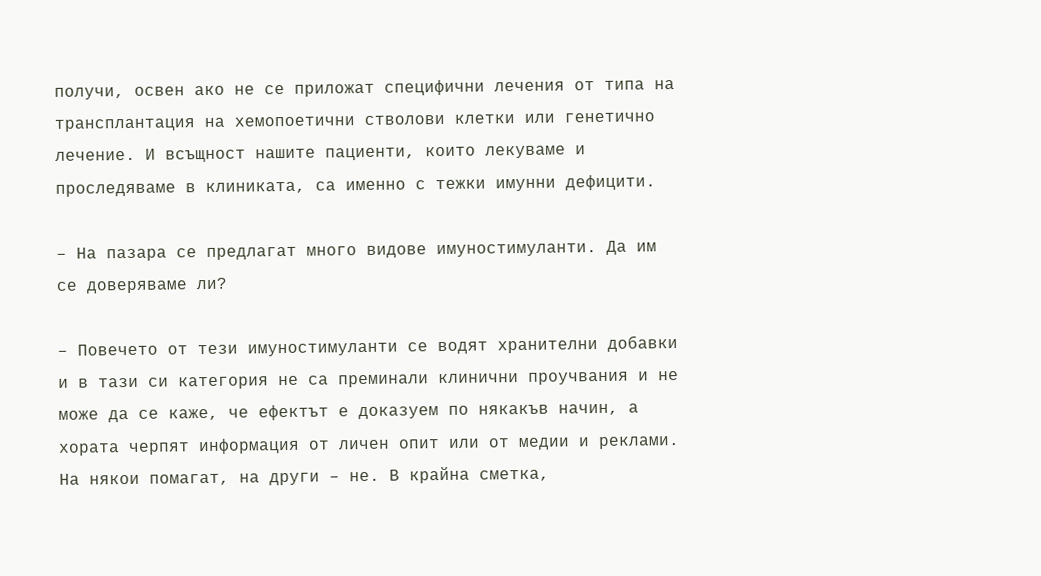получи, освен ако не се приложат специфични лечения от типа на трансплантация на хемопоетични стволови клетки или генетично лечение. И всъщност нашите пациенти, които лекуваме и проследяваме в клиниката, са именно с тежки имунни дефицити.

– На пазара се предлагат много видове имуностимуланти. Да им се доверяваме ли?

– Повечето от тези имуностимуланти се водят хранителни добавки и в тази си категория не са преминали клинични проучвания и не може да се каже, че ефектът е доказуем по някакъв начин, а хората черпят информация от личен опит или от медии и реклами. На някои помагат, на други – не. В крайна сметка,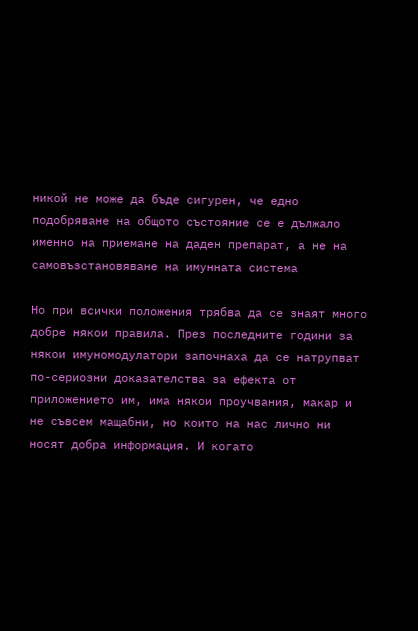никой не може да бъде сигурен, че едно подобряване на общото състояние се е дължало именно на приемане на даден препарат, а не на самовъзстановяване на имунната система

Но при всички положения трябва да се знаят много добре някои правила. През последните години за някои имуномодулатори започнаха да се натрупват по-сериозни доказателства за ефекта от приложението им, има някои проучвания, макар и не съвсем мащабни, но които на нас лично ни носят добра информация. И когато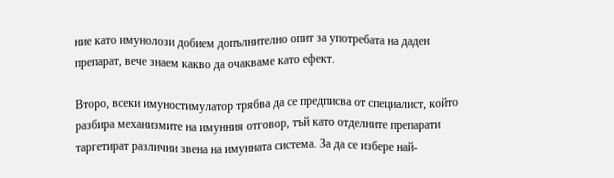ние като имунолози добием допълнително опит за употребата на даден препарат, вече знаем какво да очакваме като ефект.

Второ, всеки имуностимулатор трябва да се предписва от специалист, който разбира механизмите на имунния отговор, тъй като отделните препарати таргетират различни звена на имунната система. За да се избере най-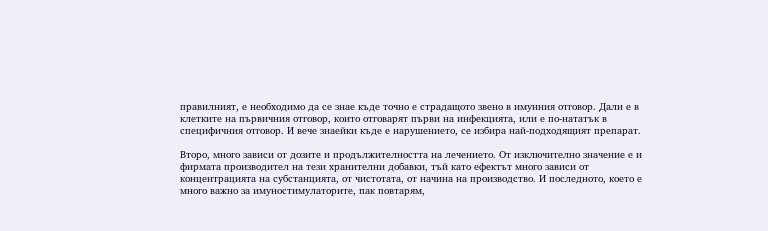правилният, е необходимо да се знае къде точно е страдащото звено в имунния отговор. Дали е в клетките на първичния отговор, които отговарят първи на инфекцията, или е по-нататък в специфичния отговор. И вече знаейки къде е нарушението, се избира най-подходящият препарат.

Второ, много зависи от дозите и продължителността на лечението. От изключително значение е и фирмата производител на тези хранителни добавки, тъй като ефектът много зависи от концентрацията на субстанцията, от чистотата, от начина на производство. И последното, което е много важно за имуностимулаторите, пак повтарям,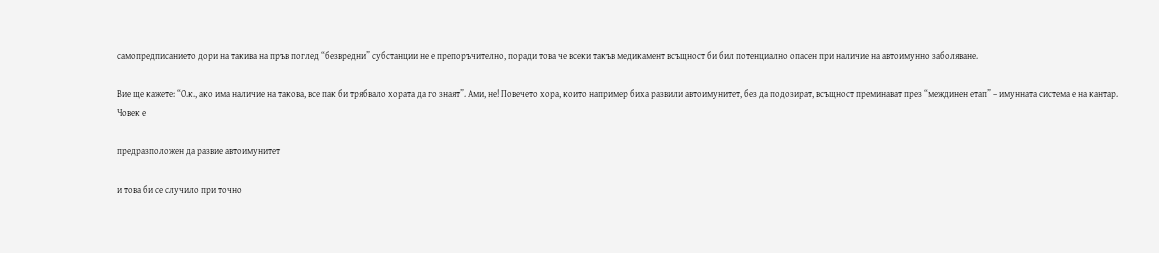самопредписанието дори на такива на пръв поглед “безвредни” субстанции не е препоръчително, поради това че всеки такъв медикамент всъщност би бил потенциално опасен при наличие на автоимунно заболяване.

Вие ще кажете: “О.к., ако има наличие на такова, все пак би трябвало хората да го знаят”. Ами, не! Повечето хора, които например биха развили автоимунитет, без да подозират, всъщност преминават през “междинен етап” – имунната система е на кантар. Човек е

предразположен да развие автоимунитет

и това би се случило при точно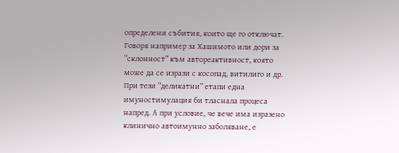определени събития, които ще го отключат. Говоря например за Хашимото или дори за “склонност” към автореактивност, която може да се изрази с косопад, витилиго и др. При тези “деликатни” етапи една имуностимулация би тласнала процеса напред. А при условие, че вече има изразено клинично автоимунно заболяване, е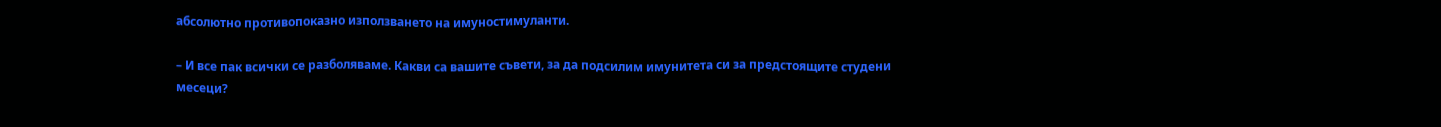абсолютно противопоказно използването на имуностимуланти.

– И все пак всички се разболяваме. Какви са вашите съвети, за да подсилим имунитета си за предстоящите студени месеци?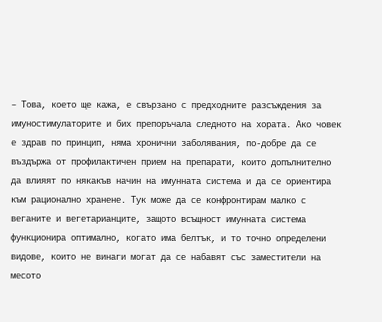– Това, което ще кажа, е свързано с предходните разсъждения за имуностимулаторите и бих препоръчала следното на хората. Ако човек е здрав по принцип, няма хронични заболявания, по-добре да се въздържа от профилактичен прием на препарати, които допълнително да влияят по някакъв начин на имунната система и да се ориентира към рационално хранене. Тук може да се конфронтирам малко с веганите и вегетарианците, защото всъщност имунната система функционира оптимално, когато има белтък, и то точно определени видове, които не винаги могат да се набавят със заместители на месото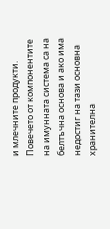и млечните продукти. Повечето от компонентите на имунната система са на белтъчна основа и ако има недостиг на тази основна хранителна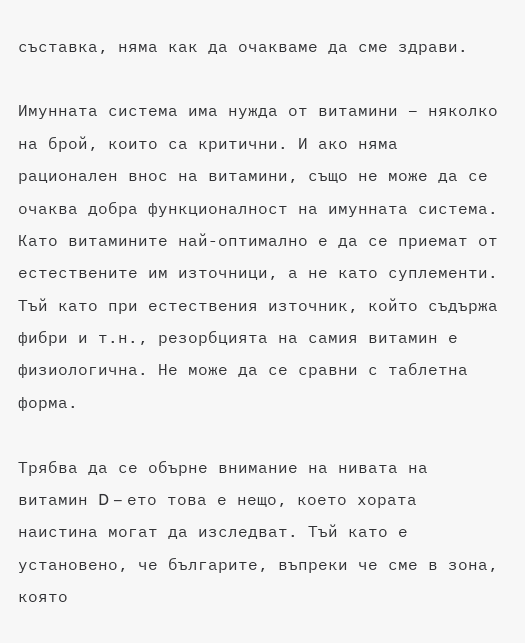съставка, няма как да очакваме да сме здрави.

Имунната система има нужда от витамини – няколко на брой, които са критични. И ако няма рационален внос на витамини, също не може да се очаква добра функционалност на имунната система. Като витамините най-оптимално е да се приемат от естествените им източници, а не като суплементи. Тъй като при естествения източник, който съдържа фибри и т.н., резорбцията на самия витамин е физиологична. Не може да се сравни с таблетна форма.

Трябва да се обърне внимание на нивата на витамин D – ето това е нещо, което хората наистина могат да изследват. Тъй като е установено, че българите, въпреки че сме в зона, която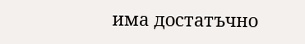има достатъчно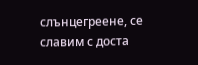слънцегреене, се славим с доста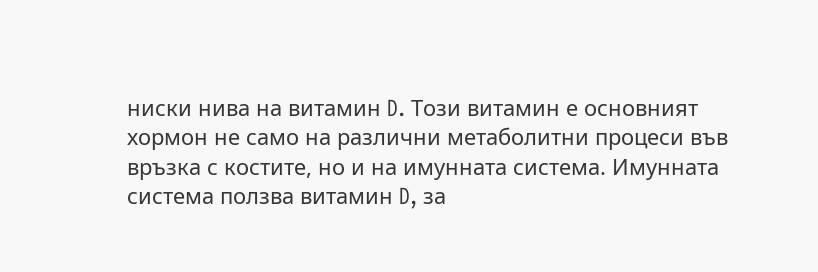ниски нива на витамин D. Този витамин е основният хормон не само на различни метаболитни процеси във връзка с костите, но и на имунната система. Имунната система ползва витамин D, за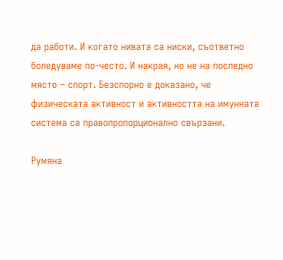да работи. И когато нивата са ниски, съответно боледуваме по-често. И накрая, но не на последно място – спорт. Безспорно е доказано, че физическата активност и активността на имунната система са правопропорционално свързани.

Румяна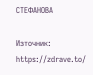СТЕФАНОВА

Източник: https://zdrave.to/